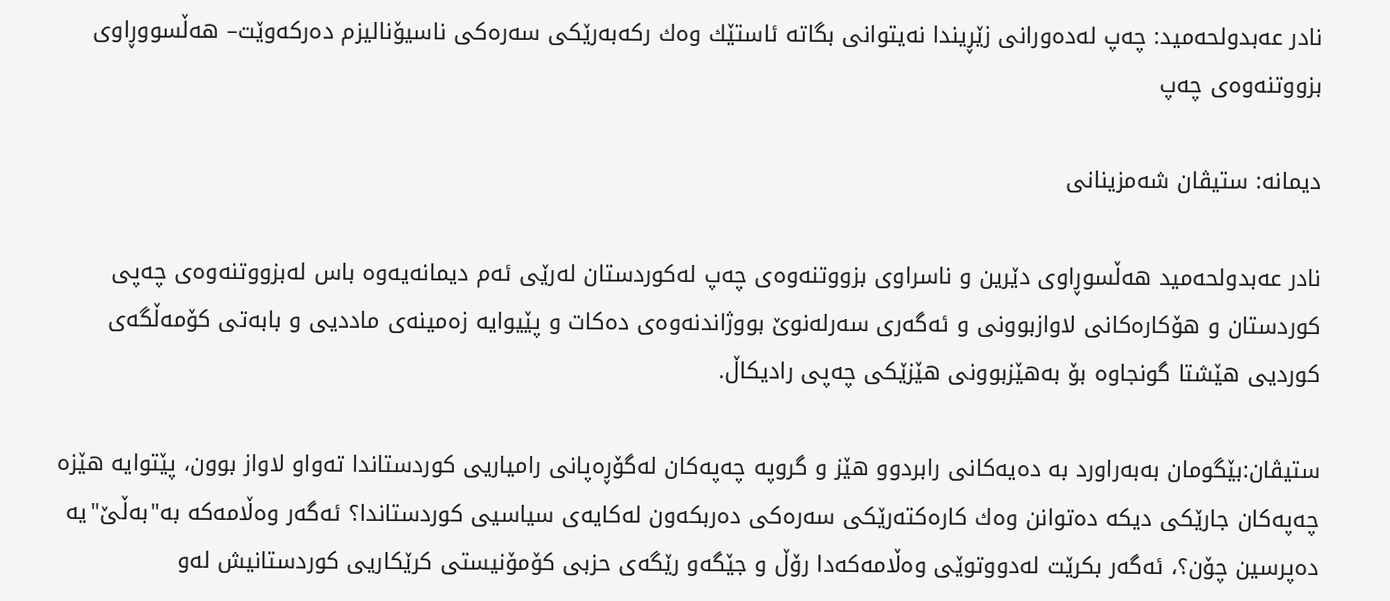نادر عه‌بدولحه‌مید: چه‌پ له‌ده‌ورانی زێڕیندا نه‌یتوانی بگاته‌ ئاستێك وه‌ك ركه‌به‌رێكی سه‌ره‌كی ناسیۆنالیزم ده‌ركه‌وێت– هه‌ڵسووڕاوی بزووتنه‌وه‌ی چه‌پ

دیمانه‌: ستیڤان شه‌مزینانی

نادر عه‌بدولحه‌مید هه‌ڵسوڕاوی دێرین و ناسراوی بزووتنه‌وه‌ی چه‌پ له‌كوردستان له‌رێی ئه‌م دیمانه‌یه‌وه‌ باس له‌بزووتنه‌وه‌ی چه‌پی كوردستان و هۆكاره‌كانی لاوازبوونی و ئه‌گه‌ری سه‌رله‌نوێ بووژاندنه‌وه‌ی ده‌كات و پێیوایه‌ زه‌مینه‌ی ماددیی و بابه‌تی كۆمه‌ڵگه‌ی كوردیی هێشتا گونجاوه‌ بۆ به‌هێزبوونی هێزێكی چه‌پی رادیكاڵ.

ستیڤان:بێگومان به‌به‌راورد به‌ ده‌یه‌كانی رابردوو هێز و گروپه‌ چه‌په‌كان له‌گۆڕه‌پانی رامیاریی كوردستاندا ته‌واو لاواز بوون، پێتوایه‌ هێزه‌ چه‌په‌كان جارێكی دیكه‌ ده‌توانن وه‌ك كاره‌كته‌رێكی سه‌ره‌كی ده‌ربكه‌ون له‌كایه‌ی سیاسیی كوردستاندا؟ ئه‌گه‌ر وه‌ڵامه‌كه‌ به‌"به‌ڵێ"یه‌ ده‌پرسین چۆن؟، ئه‌گه‌ر بكرێت له‌دووتوێی وه‌ڵامه‌كه‌دا رۆڵ و جێگه‌و رێگه‌ی حزبی كۆمۆنیستی كرێكاریی كوردستانیش له‌و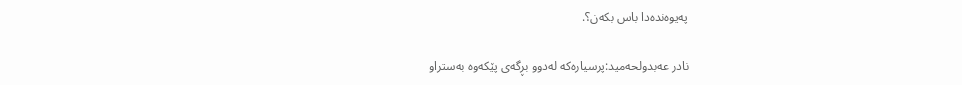په‌یوه‌نده‌دا باس بكه‌ن؟.

نادر عه‌بدولحه‌مید:پرسیاره‌كه‌ له‌دوو بڕگه‌ی پێكه‌وه‌ به‌ستراو‌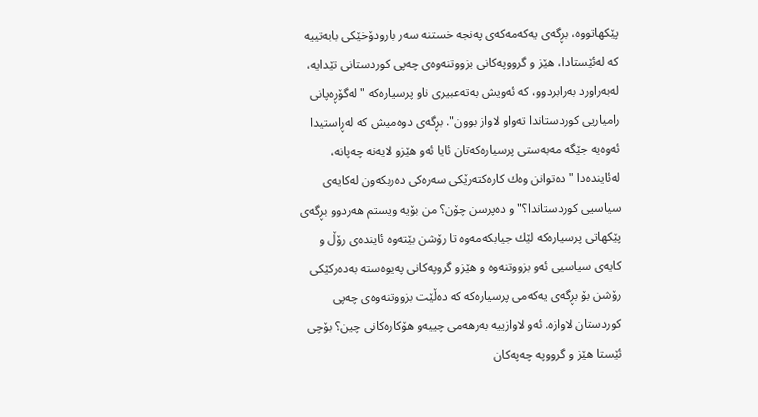پێكهاتووه‌، بڕگه‌ی یه‌كه‌مه‌كه‌ی په‌نجه‌ خستنه‌ سه‌ر بارودۆخێكی بابه‌تییه‌ كه‌ له‌ئێستادا، هێز و گرووپه‌كانی بزووتنه‌وه‌ی چه‌پی كوردستانی تێدایه‌، له‌به‌راورد به‌رابردوو، كه‌ ئه‌ویش‌ به‌ته‌عبیر‌ی ناو پرسیاره‌كه‌ "له‌گۆڕه‌پانی رامیاریی كوردستاندا ته‌واو لاواز بوون". بڕگه‌ی دوه‌میش كه‌ له‌ڕاستیدا ئه‌وه‌یه‌ جێگه‌ مه‌به‌ستی پرسیاره‌كه‌تان ئایا ئه‌و هێزو لایه‌نه‌ چه‌پانه‌، له‌ئاینده‌دا "ده‌توانن وه‌ك كاره‌كته‌رێكی سه‌ره‌كی ده‌ربكه‌ون له‌كایه‌ی سیاسیی كوردستاندا؟"و ده‌پرسن چۆن؟ من بۆیه‌ ویستم هه‌ردوو بڕگه‌ی پێكهاتی پرسیاره‌كه‌ لێك جیابكه‌مه‌وه‌ تا رۆشن بێته‌وه‌ ئاینده‌ی رۆڵ و كایه‌ی سیاسیی ئه‌و بزووتنه‌وه‌ و هێزو گروپه‌كانی په‌یوه‌سته‌ به‌ده‌ركێكی رۆشن بۆ بڕگه‌ی یه‌كه‌می پرسیاره‌كه‌ كه‌ ده‌ڵێت بزووتنه‌وه‌ی چه‌پی كوردستان لاوازه‌. ئه‌و لاوازییه‌ به‌رهه‌می چییه‌و هۆكاره‌كانی چین؟ بۆچی ئێستا هێز و گرووپه‌ چه‌په‌كان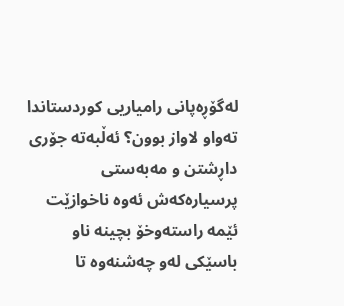له‌گۆڕه‌پانی رامیاریی كوردستاندا ته‌واو لاواز بوون؟ ئه‌ڵبه‌ته‌ جۆری داڕشتن و مه‌به‌ستی پرسیاره‌كه‌ش ئه‌وه‌ ناخوازێت ئێمه‌ راسته‌وخۆ بچینه‌ ناو‌ باسێكی له‌و چه‌شنه‌وه‌ تا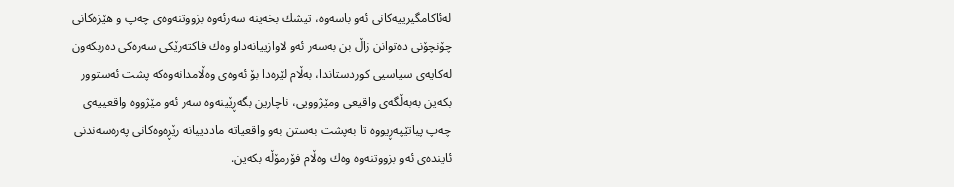له‌ئاكامگیرییه‌كانی ئه‌و باسه‌وه‌، تیشك بخه‌ینه‌ سه‌رئه‌وه‌ بزووتنه‌وه‌ی چه‌پ و هێزه‌كانی چۆنچۆنی ده‌توانن زاڵ بن به‌سه‌ر ئه‌و لاوازییانه‌داو وه‌ك فاكته‌رێكی سه‌ره‌كی ده‌ربكه‌ون له‌كایه‌ی سیاسیی كوردستاندا، به‌ڵام لێره‌دا بۆ ئه‌وه‌ی وه‌ڵامدانه‌وه‌كه‌ پشت ئه‌ستوور بكه‌ین به‌به‌ڵگه‌ی واقیعی ومێژوویی، ناچارین بگه‌ڕێینه‌وه‌ سه‌ر ئه‌و مێژووه‌ واقعییه‌ی چه‌پ پیاتێپه‌ڕیووه‌ تا به‌پشت به‌ستن به‌و واقعیاته‌ ماددییانه‌ رێڕه‌وه‌كانی په‌ره‌سه‌ندنی ئاینده‌ی ئه‌و بزووتنه‌وه‌ وه‌ك وه‌ڵام‌ فۆرمۆڵه‌ بكه‌ین.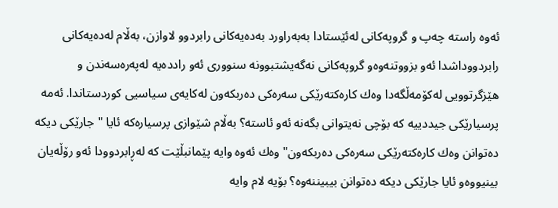ئه‌وه‌ راسته‌ چه‌پ و گروپه‌كانی له‌ئێستادا به‌به‌راورد به‌ده‌یه‌كانی رابردوو لاوازن، به‌ڵام له‌ده‌یه‌كانی رابردووداشدا ئه‌و بزووتنه‌وه‌و گروپه‌كانی نه‌گه‌یشتبوونه‌ سنووری ئه‌و رادده‌یه‌ له‌په‌ره‌سه‌ندن و هێزگرتوویی له‌كۆمه‌ڵگه‌دا وه‌ك كاره‌كته‌رێكی سه‌ره‌كی ده‌ربكه‌ون له‌كایه‌ی سیاسیی كوردستاندا. ئه‌مه‌ پرسیارێكی جیددییه‌ كه‌‌ بۆچی نه‌یتوانی بگه‌نه‌ ئه‌و ئاسته‌؟ به‌ڵام شێوازی پرسیاره‌كه‌ ئایا "جارێكی دیكه‌ ده‌توانن وه‌ك كاره‌كته‌رێكی سه‌ره‌كی ده‌ربكه‌ون" وه‌ك ئه‌وه‌ وایه‌ پێمانبڵێت كه‌ له‌ڕابردوودا ئه‌و رۆڵه‌یان بینیووه‌و ئایا جارێكی دیكه‌ ده‌توانن بیبیننه‌وه‌؟ بۆیه‌ لام وایه‌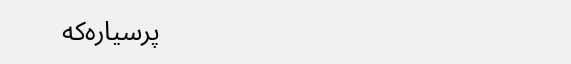پرسیاره‌كه‌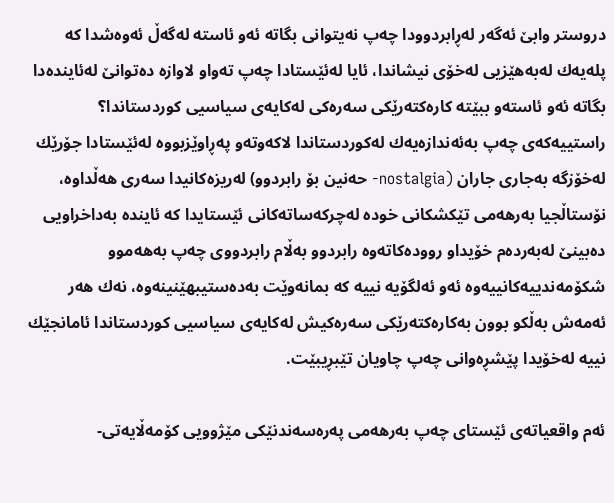دروستر وابێ ئه‌گه‌ر له‌ڕابردوودا چه‌پ نه‌یتوانی بگاته‌ ئه‌و ئاسته‌ له‌گه‌ڵ ئه‌وه‌شدا كه‌ پله‌یه‌ك له‌به‌هێزیی له‌خۆی نیشاندا، ئایا له‌ئێستادا چه‌پ ته‌واو لاوازه‌ ده‌توانێ له‌ئاینده‌دا بگاته‌ ئه‌و ئاسته‌و ببێته‌ كاره‌كته‌رێكی سه‌ره‌كی له‌كایه‌ی سیاسیی كوردستاندا؟ راستییه‌كه‌ی چه‌پ به‌ئه‌ندازه‌یه‌ك له‌كوردستاندا لاكه‌وته‌و په‌ڕاوێزبووه‌ له‌ئێستادا جۆرێك له‌خۆزگه‌ به‌جاری جاران (nostalgia- حه‌نین بۆ رابردوو) له‌ریزه‌كانیدا سه‌ری هه‌ڵداوه‌، نۆستاڵجیا به‌رهه‌می تێكشكانی خوده‌ له‌چركه‌ساته‌كانی ئێستایدا كه‌ ئاینده‌ به‌داخراویی ده‌بینێ له‌به‌رده‌م خۆیداو رووده‌كاته‌وه‌ رابردوو به‌ڵام رابردووی چه‌پ به‌هه‌موو شكۆمه‌ندییه‌كانییه‌وه‌ ئه‌و ئه‌لگۆیه‌ نییه‌ كه‌ بمانه‌وێت به‌ده‌ستیبهێنینه‌وه‌، نه‌ك هه‌ر ئه‌مه‌ش به‌ڵكو بوون به‌كاره‌كته‌رێكی سه‌ره‌كیش له‌كایه‌ی سیاسیی كوردستاندا ئامانجێك نییه‌ له‌خۆیدا پێشڕه‌وانی چه‌پ چاویان تێبڕیبێت.

ئه‌م واقعیاته‌ی ئێستای چه‌پ به‌رهه‌می په‌ره‌سه‌ندنێكی مێژوویی كۆمه‌ڵایه‌تی-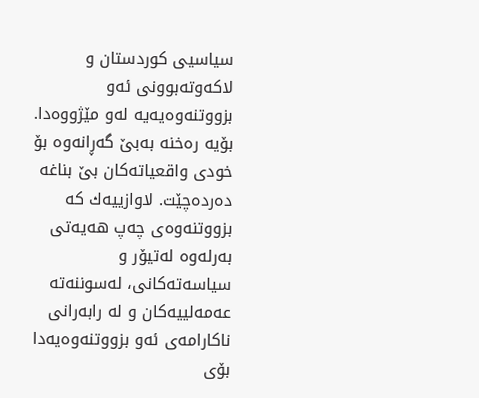سیاسیی كوردستان و لاكه‌وته‌بوونی ئه‌و بزووتنه‌وه‌یه‌یه‌ له‌و مێژووه‌دا. بۆیه‌ ره‌خنه‌ به‌بێ گه‌ڕانه‌وه‌ بۆ خودی واقعیاته‌كان بێ بناغه‌ ده‌رده‌چێت. لاوازییه‌ك كه‌ بزووتنه‌وه‌ی چه‌پ هه‌یه‌تی‌ به‌رله‌وه‌ له‌تیۆر و سیاسه‌ته‌كانی، له‌سوننه‌ته‌ عه‌مه‌لییه‌كان و له‌ رابه‌رانی ناكارامه‌ی ئه‌و بزووتنه‌وه‌یه‌دا بۆی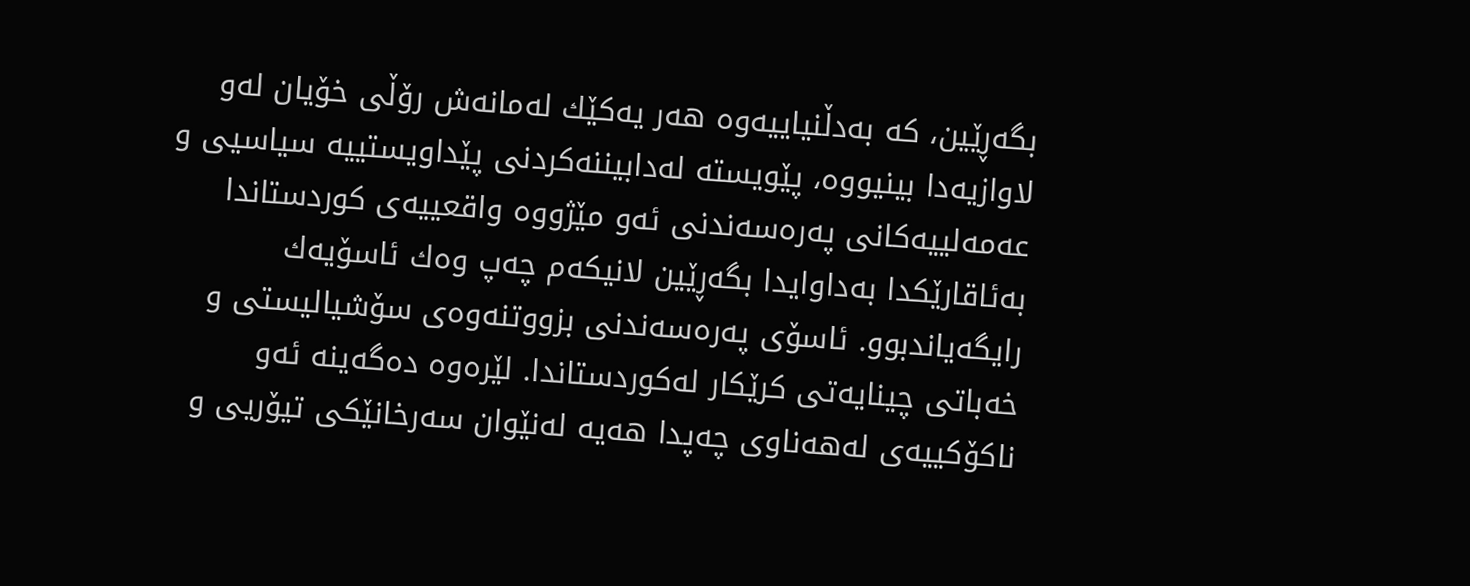بگه‌ڕێین، كه‌ به‌دڵنیاییه‌وه‌ هه‌ر یه‌كێك له‌مانه‌ش رۆڵی خۆیان له‌و لاوازیه‌دا بینیووه‌، پێویسته‌ له‌دابیننه‌كردنی‌ پێداویستییه‌ سیاسیی و عه‌مه‌لییه‌‌كانی په‌ره‌سه‌ندنی ئه‌و مێژووه‌ واقعییه‌ی كوردستاندا به‌ئاقارێكدا به‌داوایدا بگه‌ڕێین لانیكه‌م چه‌پ وه‌ك ئاسۆیه‌ك رایگه‌یاندبوو. ئاسۆی په‌ره‌سه‌ندنی بزووتنه‌وه‌ی سۆشیالیستی و خه‌باتی چینایه‌تی كرێكار له‌كوردستاندا. لێره‌وه‌ ده‌گه‌ینه‌ ئه‌و ناكۆكییه‌ی له‌هه‌ناوی چه‌پدا هه‌یه‌ له‌نێوان سه‌رخانێكی تیۆریی و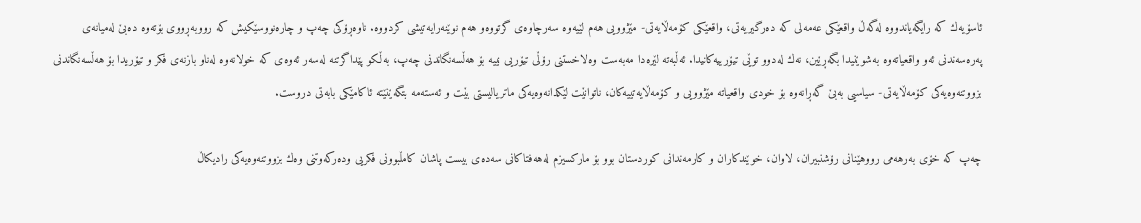ئاسۆیه‌ك كه‌ رایگه‌یاندووه‌ له‌گه‌ڵ واقعێكی عه‌مه‌لی كه‌ ده‌رگیریه‌تی، واقعێكی كۆمه‌ڵایه‌تی- مێژوویی هه‌م لێیه‌وه‌ سه‌رچاوه‌ی گرتووه‌و هه‌م نوێنه‌رایه‌تیشی كردووه‌. ناوه‌ڕۆكی چه‌پ و چاره‌نووسێكیش كه‌ رووبه‌ڕووی بۆته‌وه‌ ده‌بێ له‌میانه‌ی په‌ره‌سه‌ندنی ئه‌و واقعیاته‌وه‌ به‌شوێنیدا بگه‌ڕێین، نه‌ك له‌دوو توێی تیۆرییه‌كانیدا. ئه‌ڵبه‌ته‌ لێره‌دا مه‌به‌ست وه‌لاخستنی رۆڵی تیۆریی نییه‌ بۆ هه‌ڵسه‌نگاندنی چه‌پ، به‌ڵكو پێداگرتنه‌ له‌سه‌ر ئه‌وه‌ی كه‌ خولانه‌وه‌ له‌ناو بازنه‌ی فكر و تیۆریدا بۆ هه‌ڵسه‌نگاندنی بزووتنه‌وه‌یه‌كی كۆمه‌ڵایه‌تی- سیاسیی به‌بێ گه‌ڕانه‌وه‌ بۆ خودی واقعیاته‌ مێژوویی و كۆمه‌ڵایه‌تییه‌كان، ناتوانێت لێكدانه‌وه‌یه‌كی ماتریالیستی بێت و ئه‌سته‌مه‌ بتگه‌ێنێته‌ ئاكامێكی بابه‌تی دروست.

چه‌پ كه‌ خۆی به‌رهه‌می رووهێنانی رۆشنبیران، لاوان، خوێندكاران و كارمه‌ندانی كوردستان بوو بۆ ماركسیزم له‌هه‌فتاكانی سه‌ده‌ی بیست پاشان كامڵبوونی فكریی وده‌ركه‌وتنی وه‌ك بزووتنه‌وه‌یه‌كی رادیكاڵ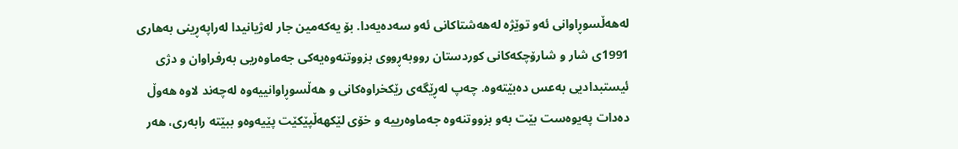له‌هه‌ڵسوڕاوانی ئه‌و توێژه‌ له‌هه‌شتاكانی ئه‌و سه‌ده‌یه‌دا. بۆ یه‌كه‌مین جار له‌ژیانیدا له‌راپه‌ڕینی به‌هاری 1991ی شار و شارۆچكه‌كانی كوردستان رووبه‌ڕووی بزووتنه‌وه‌یه‌كی جه‌ماوه‌ریی به‌رفراوان و دژی ئیستبدادیی به‌عس ده‌بێته‌وه‌. چه‌پ له‌ڕێگه‌ی رێكخراوه‌كانی و هه‌ڵسوڕاوانییه‌وه‌ له‌چه‌ند لاوه‌ هه‌وڵ ده‌دات په‌یوه‌ست بێت به‌و بزووتنه‌وه‌ جه‌ماوه‌رییه‌ و خۆی لێكهه‌ڵپێكێت پێیه‌وه‌و ببێته‌ رابه‌ری، هه‌ر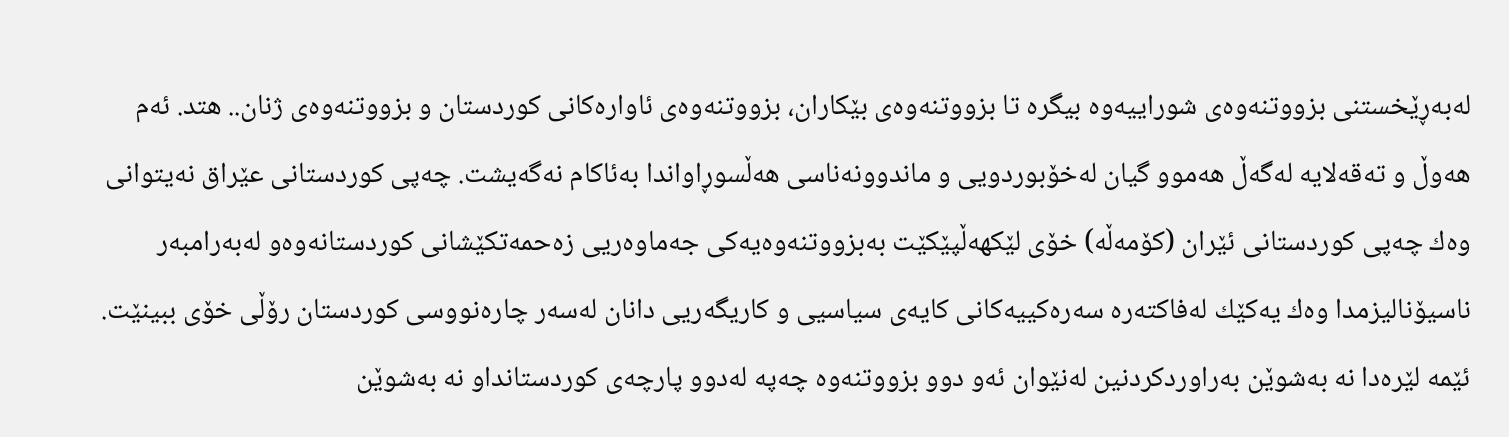له‌به‌ڕێخستنی بزووتنه‌وه‌ی شوراییه‌وه‌ بیگره‌ تا بزووتنه‌وه‌ی بێكاران، بزووتنه‌وه‌ی ئاواره‌كانی كوردستان و بزووتنه‌وه‌ی ژنان.. هتد. ئه‌م هه‌وڵ و ته‌قه‌لایه‌ له‌گه‌ڵ هه‌موو گیان له‌خۆبوردویی و ماندوونه‌ناسی هه‌ڵسوڕاواندا به‌ئاكام نه‌گه‌یشت. چه‌پی كوردستانی عێراق نه‌یتوانی وه‌ك چه‌پی كوردستانی ئێران (كۆمه‌ڵه‌) خۆی لێكهه‌ڵپێكێت به‌بزووتنه‌وه‌یه‌كی جه‌ماوه‌ریی زه‌حمه‌تكێشانی كوردستانه‌وه‌و له‌به‌رامبه‌ر ناسیۆنالیزمدا وه‌ك یه‌كێك له‌فاكته‌ره‌ سه‌ره‌كییه‌كانی كایه‌ی سیاسیی و كاریگه‌ریی دانان له‌سه‌ر چاره‌نووسی كوردستان رۆڵی خۆی ببینێت. ئێمه‌ لێره‌دا نه‌ به‌شوێن به‌راوردكردنین له‌نێوان ئه‌و دوو بزووتنه‌وه‌ چه‌په‌ له‌دوو پارچه‌ی كوردستانداو نه‌ به‌شوێن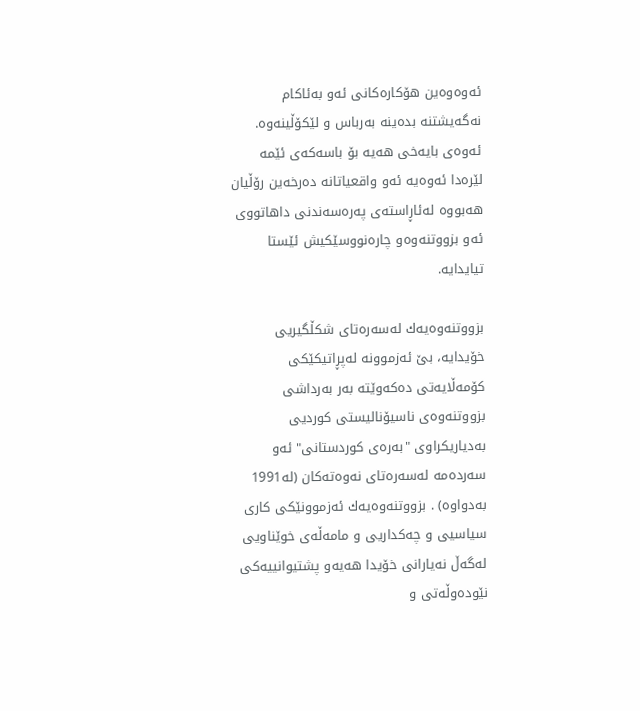ئه‌وه‌وه‌ین هۆكاره‌كانی ئه‌و به‌ئاكام نه‌گه‌یشتنه‌ بده‌ینه‌ به‌رباس و لێكۆڵینه‌وه‌. ئه‌وه‌ی بایه‌خی هه‌یه‌ بۆ باسه‌كه‌ی ئێمه‌ لێره‌دا ئه‌وه‌یه‌ ئه‌و واقعیاتانه‌ ده‌رخه‌ین رۆڵیان هه‌بووه‌ له‌ئاڕاسته‌ی په‌ره‌سه‌ندنی داهاتووی ئه‌و بزووتنه‌وه‌و چاره‌نووسێكیش ئێستا تیایدایه‌.

بزووتنه‌وه‌یه‌ك له‌سه‌ره‌تای شكڵگیریی خۆیدایه‌، بێ ئه‌زموونه‌ له‌پڕاتیكێكی كۆمه‌ڵایه‌تی ده‌كه‌وێته‌ به‌ر به‌رداشی بزووتنه‌وه‌ی ناسیۆنالیستی كوردیی به‌دیاریكراوی "به‌ره‌ی كوردستانی" ئه‌و سه‌رده‌مه‌ له‌سه‌ره‌تای نه‌وه‌ته‌كان (له‌1991 به‌دواوه‌) . بزووتنه‌وه‌یه‌ك ئه‌زموونێكی كاری سیاسیی و چه‌كداریی و مامه‌ڵه‌ی خوێناویی له‌گه‌ڵ نه‌یارانی خۆیدا هه‌یه‌و پشتیوانییه‌كی نێوده‌وڵه‌تی و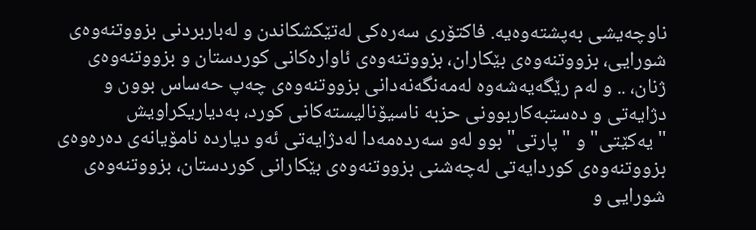ناوچه‌یشی به‌پشته‌وه‌یه‌. فاكتۆری سه‌ره‌كی له‌تێكشكاندن و له‌باربردنی بزووتنه‌وه‌ی شورایی، بزووتنه‌وه‌ی بێكاران، بزووتنه‌وه‌ی ئاواره‌كانی كوردستان و بزووتنه‌وه‌ی ژنان، .. و له‌م رێگه‌یه‌شه‌وه‌ له‌مه‌نگه‌نه‌دانی بزووتنه‌وه‌ی چه‌پ حه‌ساس بوون و دژایه‌تی و ده‌ستبه‌كاربوونی حزبه‌ ناسیۆنالیسته‌كانی كورد، به‌دیاریكراویش "یه‌كێتی"و "پارتی" بوو له‌و سه‌رده‌مه‌دا له‌دژایه‌تی ئه‌و دیارده‌ نامۆیانه‌ی ده‌ره‌وه‌ی بزووتنه‌وه‌ی كوردایه‌تی له‌چه‌شنی بزووتنه‌وه‌ی بێكارانی كوردستان، بزووتنه‌وه‌ی شورایی و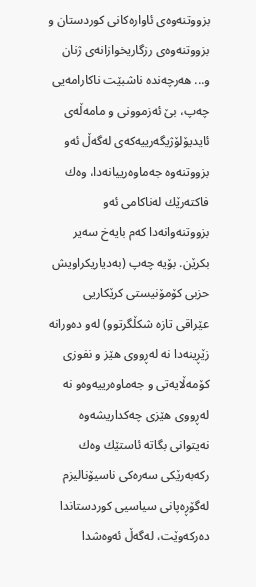بزووتنه‌وه‌ی ئاواره‌كانی كوردستان و بزووتنه‌وه‌ی رزگاریخوازانه‌ی ژنان و... هه‌رچه‌نده‌ ناشبێت ناكارامه‌یی چه‌پ، بێ ئه‌زموونی و مامه‌ڵه‌ی ئایدیۆلۆژیگه‌رییه‌كه‌ی له‌گه‌ڵ ئه‌و بزووتنه‌وه‌ جه‌ماوه‌رییانه‌دا، وه‌ك فاكته‌رێك له‌ناكامی ئه‌و بزووتنه‌وانه‌دا كه‌م بایه‌خ سه‌یر بكرێن. بۆیه‌ چه‌پ (به‌دیاریكراویش حزبی كۆمۆنیستی كرێكاریی عێراقی تازه‌ شكڵگرتوو) له‌و ده‌ورانه‌ زێڕینه‌دا نه‌ له‌ڕووی هێز و نفوزی كۆمه‌ڵایه‌تی و جه‌ماوه‌رییه‌وه‌و نه‌ له‌ڕووی هێزی چه‌كداریشه‌وه‌ نه‌یتوانی بگاته‌ ئاستێك وه‌ك ركه‌به‌رێكی سه‌ره‌كی ناسیۆنالیزم له‌گۆڕه‌پانی سیاسیی كوردستاندا ده‌ركه‌وێت، له‌گه‌ڵ ئه‌وه‌شدا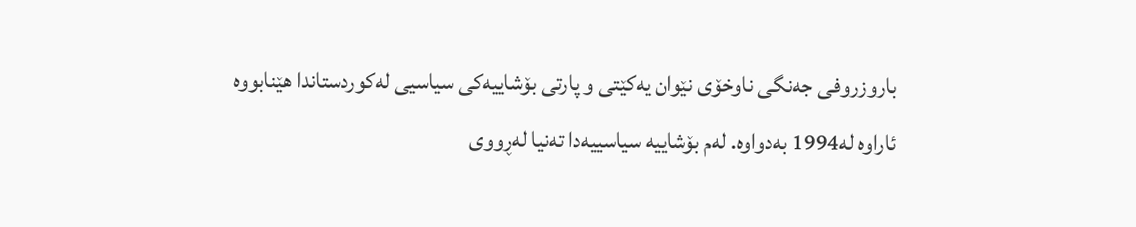باروزروفی جه‌نگی ناوخۆی نێوان یه‌كێتی و پارتی بۆشاییه‌كی سیاسیی له‌كوردستاندا هێنابووه‌ ئاراوه‌ له‌1994 به‌دواوه‌. له‌‌م بۆشاییه‌ سیاسییه‌دا ته‌نیا له‌ڕووی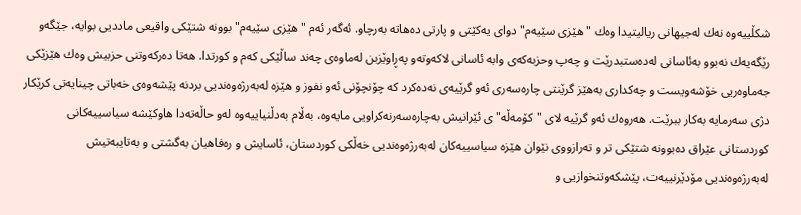شكڵییه‌وه‌ نه‌ك له‌جیهانی ریالیتیدا وه‌ك "هێزی سێیه‌م" دوای یه‌كێتی و پارتی ده‌هاته‌ به‌رچاو. ئه‌گه‌ر ئه‌م "هێزی سێیه‌م"بوونه‌ شتێكی واقیعی ماددیی بوایه‌، جێگه‌و رێگه‌یه‌ك نه‌بوو به‌ئاسانی له‌ده‌ستبدرێت و چه‌پ وحزبه‌كه‌ی وابه‌ ئاسانی لاكه‌وته‌و په‌ڕاوێزبن له‌ماوه‌ی چه‌ند ساڵێكی كه‌م و كورتدا. هه‌تا ده‌ركه‌وتنی حزبیش وه‌ك هێزێكی جه‌ماوه‌ریی خۆشه‌ویست و چه‌كداری به‌هێز گرێنتی چاره‌سه‌ری ئه‌و گرێیه‌ی نه‌ده‌كرد كه‌ چۆنچۆنی ئه‌و نفوز و هێزه‌ له‌به‌رژه‌وه‌ندیی بردنه‌ پێشه‌وه‌ی خه‌باتی چینایه‌تی كرێكار دژی سه‌رمایه‌ به‌كار ببرێت. هه‌روه‌ك ئه‌و گرێیه‌ لای "كۆمه‌ڵه‌"ی ئێرانیش به‌چاره‌سه‌رنه‌كراویی مایه‌وه‌، به‌ڵام به‌دڵنیاییه‌وه‌ له‌و حاڵه‌ته‌دا هاوكێشه‌ سیاسییه‌كانی كوردستانی عێراق ده‌بوونه‌ شتێكی تر و ته‌رازووی نێوان هێزه‌ سیاسییه‌كان له‌به‌رژه‌وه‌ندیی خه‌ڵكی كوردستان، ئاسایش و ره‌فاهیان به‌گشتی و به‌تایبه‌تیش له‌به‌رژه‌وه‌ندیی مۆدێرنییه‌ت، پێشكه‌وتنخوازیی و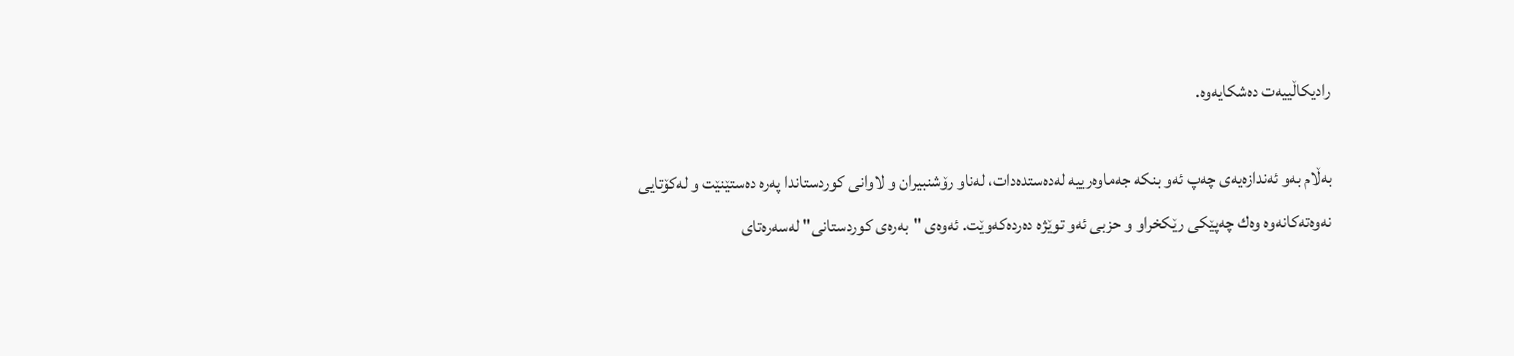رادیكاڵییه‌ت ده‌شكایه‌وه‌.

به‌ڵام به‌و ئه‌ندازه‌یه‌ی چه‌پ ئه‌و بنكه‌ جه‌ماوه‌رییه‌ له‌ده‌ستده‌دات، له‌ناو رۆشنبیران و لاوانی كوردستاندا په‌ره‌ ده‌ستێنێت و له‌كۆتایی نه‌وه‌ته‌كانه‌وه‌ وه‌ك چه‌پێكی رێكخراو و حزبی ئه‌و توێژه‌ ده‌رده‌كه‌وێت. ئه‌وه‌ی "به‌ره‌ی كوردستانی" له‌سه‌ره‌تای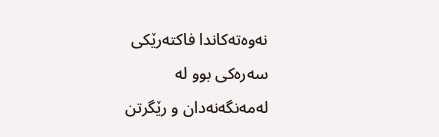نه‌وه‌ته‌كاندا فاكته‌رێكی سه‌ره‌كی بوو له‌ له‌مه‌نگه‌نه‌دان و رێگرتن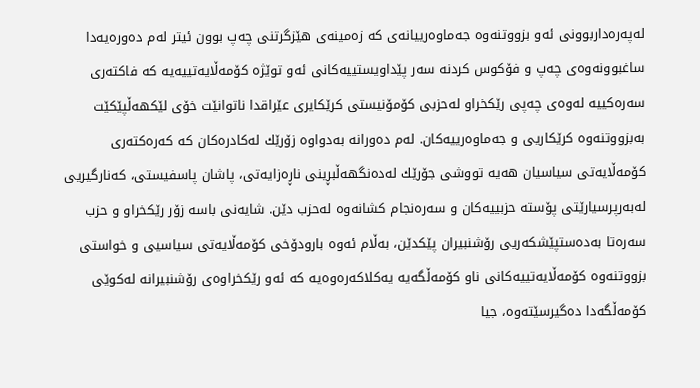له‌په‌ره‌داربوونی ئه‌و بزووتنه‌وه‌ جه‌ماوه‌رییانه‌ی كه‌ زه‌مینه‌ی هێزگرتنی چه‌پ بوون ئیتر له‌م ده‌وره‌یه‌دا ساغبوونه‌وه‌ی چه‌پ و فۆكوس كردنه‌ سه‌ر پێداویستییه‌كانی ئه‌و توێژه‌ كۆمه‌ڵایه‌تییه‌یه‌ كه‌ فاكته‌ری سه‌ره‌كییه‌ له‌وه‌ی چه‌پی رێكخراو له‌حزبی كۆمۆنیستی كرێكایری عێراقدا ناتوانێت خۆی لێكهه‌ڵپێكێت به‌بزووتنه‌وه‌ كرێكاریی و جه‌ماوه‌رییه‌كان. له‌م ده‌ورانه‌ به‌دواوه‌‌ زۆرێك له‌كادره‌كان كه‌ كه‌ره‌كته‌ری كۆمه‌ڵایه‌تی سیاسیان هه‌یه‌ تووشی جۆرێك له‌ده‌نگهه‌ڵبڕینی ناڕه‌زایه‌تی، پاشان پاسفیستی، كه‌نارگیریی له‌به‌رپرسیارێتی پۆسته‌ حزبییه‌كان و سه‌ره‌نجام كشانه‌وه‌ له‌حزب دێن. شایه‌نی باسه‌ زۆر رێكخراو و حزب سه‌ره‌تا به‌‌ده‌ستپێشكه‌ریی رۆشنبیران پێكدێن، به‌ڵام ئه‌وه‌ بارودۆخی كۆمه‌ڵایه‌تی سیاسیی و خواستی بزووتنه‌وه‌ كۆمه‌ڵایه‌تییه‌كانی ناو كۆمه‌ڵگه‌یه‌ یه‌كلاكه‌ره‌وه‌یه‌ كه‌ ئه‌و رێكخراوه‌ی رۆشنبیرانه‌ له‌كوێی كۆمه‌ڵگه‌دا ده‌گیرسێته‌وه‌، جیا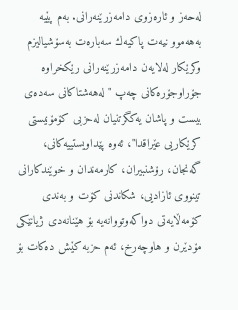له‌حه‌ز و ئاره‌زوی دامه‌زرێنه‌رانی. به‌م پێیه‌ به‌هه‌موو نیه‌ت پاكیه‌ك سه‌باره‌ت به‌سۆشیالیزم وكرێكار له‌لایه‌ن دامه‌زرێنه‌رانی رێكخراوه‌ جۆراوجۆره‌كانی چه‌پ "له‌هه‌شتاكانی سه‌ده‌ی بیست و پاشان یه‌كگرتنیان له‌حزبی كۆمۆنیستی كرێكاریی عێراقدا"، ئه‌وه‌ پێداویستییه‌كانی، گه‌نجان، رۆشنبیران، كارمه‌ندان و خوێندكارانی تینووی ئازادیی، شكاندنی كۆت و به‌ندی كۆمه‌ڵایه‌تی دواكه‌وتووانه‌یه‌ بۆ هێنانه‌دی ژیانێكی مۆدێرن و هاوچه‌رخ، ئه‌م حزبه‌ كێش ده‌كات بۆ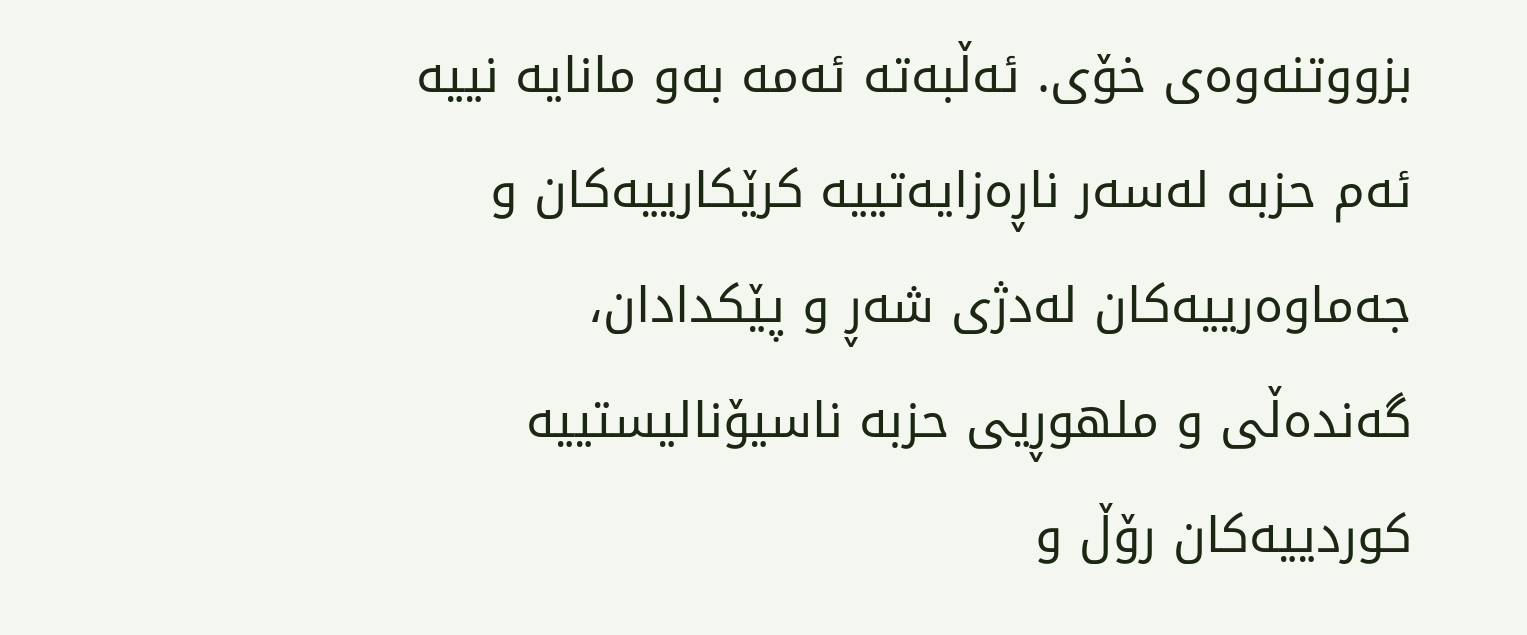بزووتنه‌وه‌ی خۆی. ئه‌ڵبه‌ته‌ ئه‌مه‌ به‌و مانایه‌ نییه‌ ئه‌م حزبه‌ له‌سه‌ر ناڕه‌زایه‌تییه‌ كرێكارییه‌كان و جه‌ماوه‌رییه‌كان له‌دژی شه‌ڕ و پێكدادان، گه‌نده‌ڵی و ملهوڕیی حزبه‌ ناسیۆنالیستییه‌ كوردییه‌كان رۆڵ و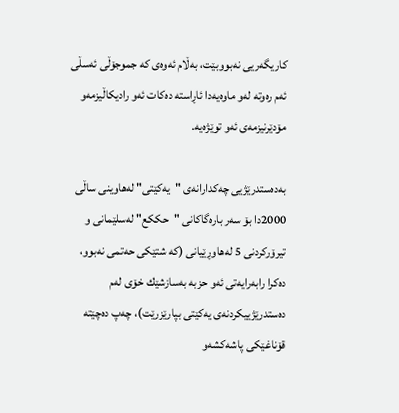كاریگه‌ریی نه‌بووبێت، به‌ڵام ئه‌وه‌ی كه‌ جموجۆڵی ئه‌سڵی ئه‌م ره‌وته‌ له‌و ماوه‌یه‌دا ئاڕاسته‌ ده‌كات ئه‌و رادیكاڵیزمه‌و مۆدێرنیزمه‌ی ئه‌و توێژه‌یه‌.

به‌ده‌ستدرێژیی چه‌كدارانه‌ی "یه‌كێتی" له‌هاوینی ساڵی 2000دا بۆ سه‌ر باره‌گاكانی "حككع" له‌سلێمانی و تیرۆركردنی 5 له‌هاوڕێیانی (كه‌ شتێكی حه‌تمی نه‌بوو، ده‌كرا رابه‌رایه‌تی ئه‌و حزبه‌ به‌سازشێك خۆی له‌م ده‌ستدرێژییكردنه‌ی یه‌كێتی بپارێزرێت)، چه‌پ ده‌چێته‌ قۆناغێكی پاشه‌كشه‌و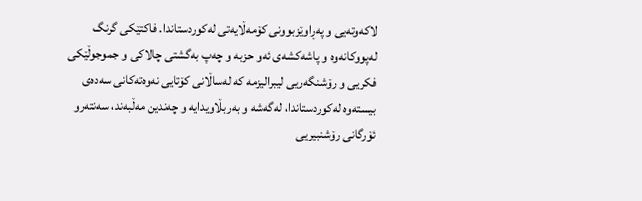لاكه‌وته‌یی و په‌ڕاوێزبوونی كۆمه‌ڵایه‌تی له‌كوردستاندا. فاكتێكی گرنگ له‌پووكانه‌وه‌ و پاشه‌كشه‌ی ئه‌و حزبه‌ و چه‌پ به‌گشتی چالاكی و جموجوڵێكی فكریی و رۆشنگه‌ریی لیبرالیزمه‌ كه‌ له‌ساڵانی كۆتایی نه‌وه‌ته‌كانی سه‌ده‌ی بیسته‌وه‌ له‌كوردستاندا، له‌گه‌شه‌ و به‌ربڵاویدایه‌ و چه‌ندین مه‌ڵبه‌ند، سه‌نته‌رو ئۆرگانی رۆشنبیریی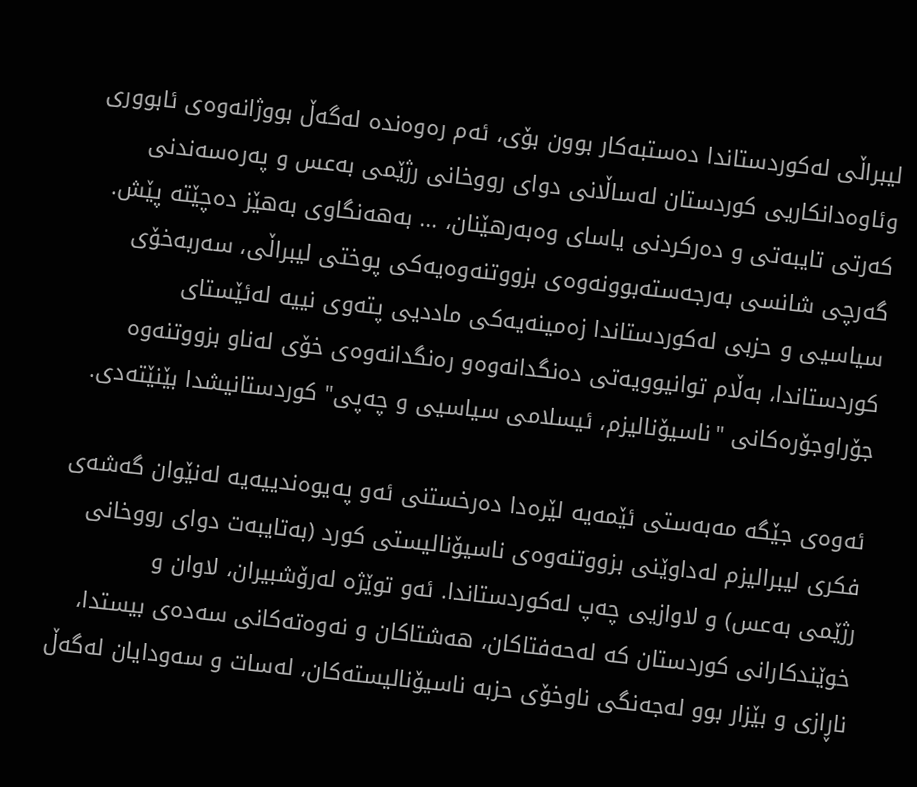لیبراڵی له‌كوردستاندا ده‌ستبه‌كار بوون بۆی، ئه‌م ره‌وه‌نده‌ له‌گه‌ڵ بووژانه‌وه‌ی ئابووری وئاوه‌دانكاریی كوردستان له‌ساڵانی دوای رووخانی رژێمی به‌عس و په‌ره‌سه‌ندنی كه‌رتی تایبه‌تی و ده‌ركردنی یاسای وه‌به‌رهێنان، ... به‌هه‌نگاوی به‌هێز ده‌چێته‌ پێش. گه‌رچی شانسی به‌رجه‌سته‌بوونه‌وه‌ی بزووتنه‌وه‌یه‌كی پوختی لیبراڵی، سه‌ربه‌خۆی سیاسیی و حزبی له‌كوردستاندا زه‌مینه‌یه‌كی ماددیی پته‌وی نییه‌ له‌ئێستای كوردستاندا، به‌ڵام توانیوویه‌تی ده‌نگدانه‌وه‌و ره‌نگدانه‌وه‌ی خۆی له‌ناو بزووتنه‌وه‌‌ جۆراوجۆره‌كانی "ناسیۆنالیزم، ئیسلامی سیاسیی و چه‌پی" كوردستانیشدا بێنێته‌دی‌.

ئه‌وه‌ی جێگه‌ مه‌به‌ستی ئێمه‌یه‌ لێره‌دا ده‌رخستنی ئه‌و په‌یوه‌ندییه‌یه‌ له‌نێوان گه‌شه‌ی فكری لیبرالیزم له‌داوێنی بزووتنه‌وه‌ی ناسیۆنالیستی كورد (به‌تایبه‌ت دوای رووخانی رژێمی به‌عس) و لاوازیی چه‌پ له‌كوردستاندا. ئه‌و توێژه‌ له‌رۆشبیران، لاوان و خوێندكارانی كوردستان كه‌ له‌حه‌فتاكان، هه‌شتاكان و‌ نه‌وه‌ته‌كانی سه‌ده‌ی بیستدا، ناڕازی و بێزار بوو له‌جه‌نگی ناوخۆی حزبه‌ ناسیۆنالیسته‌كان، له‌سات و سه‌ودایان له‌گه‌ڵ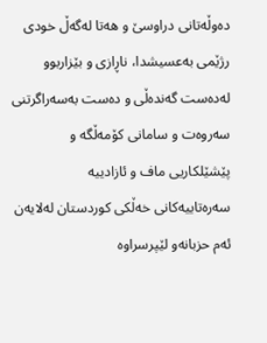ده‌وڵه‌تانی دراوسێ و هه‌تا له‌گه‌ڵ خودی رژێمی به‌عسیشدا، ناڕازی و بێزاربوو له‌ده‌ست گه‌نده‌ڵی و ده‌ست به‌سه‌راگرتنی سه‌روه‌ت و سامانی كۆمه‌ڵگه‌ و پێشێلكاریی ماف و ئازادییه‌ سه‌ره‌تاییه‌كانی خه‌ڵكی كوردستان له‌لایه‌ن ئه‌م حزبانه‌‌و لێپرسراوه‌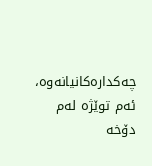چه‌كداره‌كانیانه‌وه‌‌، ئه‌م توێژه‌ له‌م دۆخه‌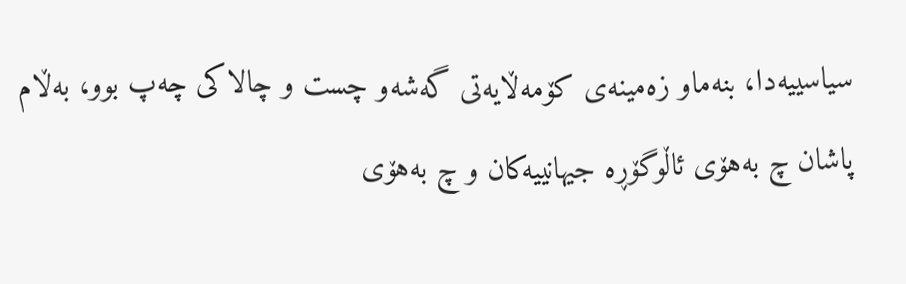سیاسییه‌دا، بنه‌ماو زه‌مینه‌ی كۆمه‌ڵایه‌تی گه‌شه‌و چست و چالاكی چه‌پ بوو، به‌ڵام پاشان چ به‌‌هۆی ئاڵوگۆڕه‌ جیهانییه‌كان و چ به‌هۆی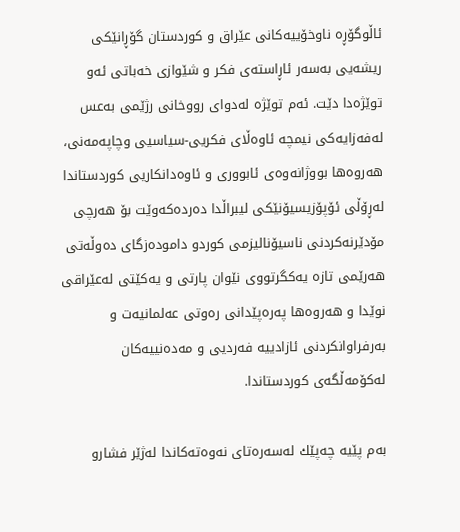ئاڵوگۆڕه‌ ناوخۆییه‌كانی عێراق و كوردستان گۆڕانێكی ریشه‌یی به‌سه‌ر ئاڕاسته‌ی فكر و شێوازی خه‌باتی ئه‌و توێژه‌دا دێت. ئه‌م توێژه‌ له‌دوای رووخانی رژێمی به‌عس له‌فه‌زایه‌كی نیمچه‌ ئاوه‌ڵای فكریی-سیاسیی وچاپه‌مه‌نی، هه‌روه‌ها بووژانه‌وه‌ی ئابووری و ئاوه‌دانكاریی كوردستاندا له‌ڕۆڵی ئۆپۆزیسیۆنێكی لیبراڵدا ده‌رده‌كه‌وێت بۆ هه‌رچی مۆدێرنه‌كردنی ناسیۆنالیزمی كوردو داموده‌زگای ده‌وڵه‌تی هه‌رێمی تازه‌ یه‌كگرتووی نێوان پارتی و یه‌كێتی له‌عێراقی نوێدا و هه‌روه‌ها په‌ره‌پێدانی ره‌وتی عه‌لمانیه‌ت و به‌رفراوانكردنی ئازادییه‌ فه‌ردیی و مه‌ده‌نییه‌كان له‌كۆمه‌ڵگه‌ی كوردستاندا‌.

به‌م پێیه‌ چه‌پێك له‌سه‌ره‌تای نه‌وه‌ته‌كاندا له‌ژێر فشارو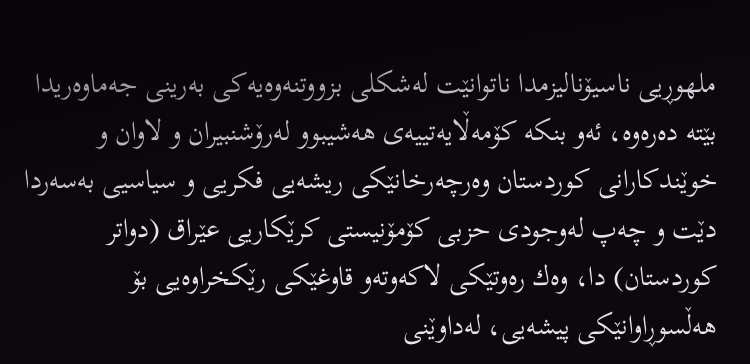ملهوڕیی ناسیۆنالیزمدا ناتوانێت له‌شكلی بزووتنه‌وه‌یه‌كی به‌رینی جه‌ماوه‌ریدا بێته‌ ده‌ره‌وه‌، ئه‌و بنكه‌ كۆمه‌ڵایه‌تییه‌ی هه‌شیبوو له‌رۆشنبیران و لاوان و خوێندكارانی كوردستان وه‌رچه‌رخانێكی ریشه‌یی فكریی و سیاسیی به‌سه‌ردا دێت و چه‌پ له‌وجودی حزبی كۆمۆنیستی كرێكاریی عێراق (دواتر كوردستان) دا، وه‌ك ره‌وتێكی لاكه‌وته‌و قاوغێكی رێكخراوه‌یی بۆ هه‌ڵسوڕاوانێكی پیشه‌یی، له‌داوێنی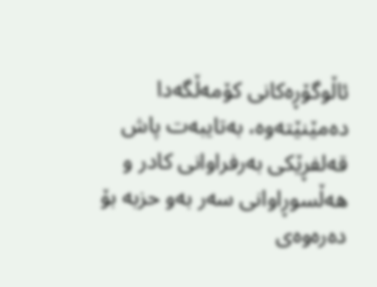ئاڵوگۆڕه‌كانی كۆمه‌ڵگه‌دا ده‌مێنێته‌وه‌، به‌تایبه‌ت پاش قه‌لفڕێكی به‌رفراوانی كادر و هه‌ڵسوڕاوانی سه‌ر به‌و حزبه‌ بۆ ده‌ره‌وه‌ی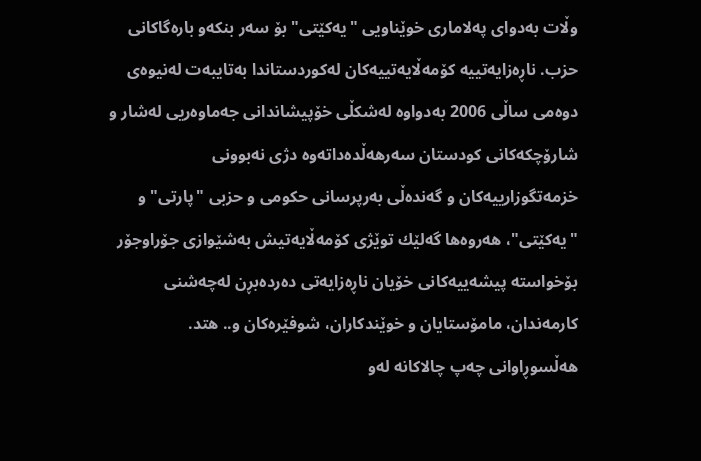وڵات به‌دوای په‌لاماری خوێناویی "یه‌كێتی" بۆ سه‌ر بنكه‌و باره‌گاكانی حزب. ناڕه‌زایه‌تییه‌ كۆمه‌ڵایه‌تییه‌كان له‌كوردستاندا به‌تایبه‌ت له‌نیوه‌ی دوه‌می ساڵی 2006 به‌دواوه‌ له‌شكڵی خۆپیشاندانی جه‌ماوه‌ریی له‌شار و شارۆچكه‌كانی كودستان سه‌رهه‌ڵده‌داته‌وه‌ دژی نه‌بوونی خزمه‌تگوزارییه‌كان و گه‌نده‌ڵی به‌رپرسانی حكومی و حزبی "پارتی"و "یه‌كێتی"، هه‌روه‌ها گه‌لێك توێژی كۆمه‌ڵایه‌تیش به‌شێوازی جۆراوجۆر بۆخواسته‌ پیشه‌ییه‌كانی خۆیان ناڕه‌زایه‌تی ده‌رده‌بڕن له‌چه‌شنی كارمه‌ندان، مامۆستایان و خوێندكاران، شوفێره‌كان و.. هتد. هه‌ڵسوڕاوانی چه‌پ چالاكانه‌ له‌و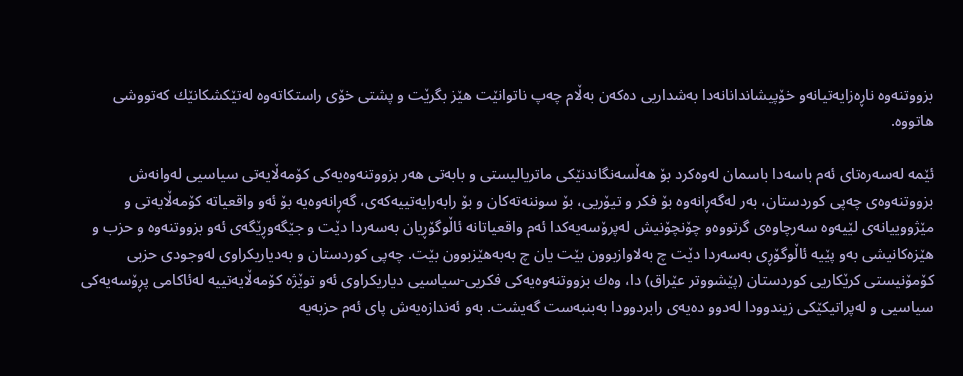بزووتنه‌وه‌ ناڕه‌زایه‌تیانه‌و خۆپیشاندانانه‌دا به‌شداریی ده‌كه‌ن به‌ڵام چه‌پ ناتوانێت هێز بگرێت و پشتی خۆی راستكاته‌وه‌ له‌تێكشكانێك كه‌تووشی هاتووه‌.

ئێمه‌ له‌سه‌ره‌تای ئه‌م باسه‌دا باسمان له‌وه‌كرد بۆ هه‌ڵسه‌نگاندنێكی ماتریالیستی و بابه‌تی هه‌ر بزووتنه‌وه‌یه‌كی كۆمه‌ڵایه‌تی سیاسیی له‌وانه‌ش بزووتنه‌وه‌ی چه‌پی كوردستان، به‌ر له‌گه‌ڕانه‌وه‌ بۆ فكر و‌ تیۆریی، بۆ سوننه‌ته‌كان و بۆ رابه‌رایه‌تییه‌كه‌ی، گه‌ڕانه‌وه‌یه‌ بۆ ئه‌و واقعیاته‌ كۆمه‌ڵایه‌تی و مێژووییانه‌ی لێیه‌وه‌ سه‌رچاوه‌ی گرتووه‌و چۆنچۆنیش له‌پرۆسه‌یه‌كدا ئه‌م واقعیاتانه‌ ئاڵوگۆڕیان به‌سه‌ردا دێت و جێگه‌وڕێگه‌ی ئه‌و بزووتنه‌وه‌ و حزب و هێزه‌كانیشی به‌و پێیه‌ ئاڵوگۆڕی به‌سه‌ردا دێت چ به‌لاوازبوون بێت یان چ به‌به‌هێزبوون بێت. چه‌پی كوردستان و به‌دیاریكراوی له‌وجودی حزبی كۆمۆنیستی كرێكاریی كوردستان (پێشووتر عێراق) دا، وه‌ك بزووتنه‌وه‌یه‌كی فكریی-سیاسیی دیاریكراوی ئه‌و توێژه‌ كۆمه‌ڵایه‌تییه‌ له‌ئاكامی پڕۆسه‌یه‌كی سیاسیی و له‌پراتیكێكی زیندوودا له‌دوو ده‌یه‌ی رابردوودا به‌بنبه‌ست گه‌یشت. به‌و ئه‌ندازه‌یه‌ش پای ئه‌م حزبه‌یه‌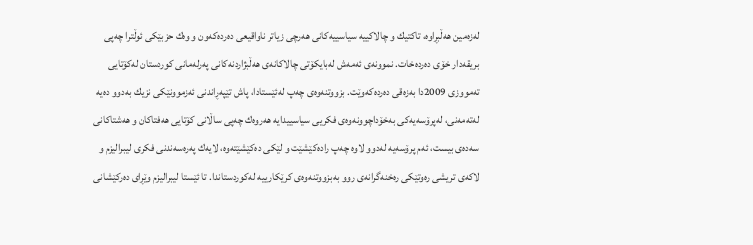له‌زه‌مین هه‌ڵبڕاوه‌، تاكتیك و چالاكییه‌ سیاسییه‌‌كانی هه‌رچی زیاتر ناواقیعی ده‌رده‌كه‌ون و وه‌ك حزبێكی ئوڵترا چه‌پی بریقه‌دار خۆی ده‌رده‌خات. نموونه‌ی ئه‌مه‌ش له‌بایكۆتی چالاكانه‌ی هه‌ڵبژاردنه‌كانی په‌رله‌مانی كوردستان له‌كۆتایی ته‌مووزی 2009دا به‌زه‌قی ده‌رده‌كه‌وێت. بزووتنه‌وه‌ی چه‌پ له‌ئێستادا، پاش تێپه‌ڕاندنی ئه‌زموونێكی نزیك به‌دوو ده‌یه‌ له‌ته‌مه‌نی، له‌پرۆسه‌یه‌كی به‌خۆداچوونه‌وه‌ی فكریی سیاسییدایه‌ هه‌روه‌ك چه‌پی ساڵانی كۆتایی هه‌فتاكان و هه‌شتاكانی سه‌ده‌ی بیست، ئه‌م پرۆسه‌یه‌ له‌دوو لاوه‌ چه‌پ راده‌كێشێت و لێكی ده‌كێشێته‌وه‌، لایه‌ك په‌ره‌سه‌ندنی فكری لیبرالیزم و لاكه‌ی تریشی ره‌وتێكی ره‌خنه‌گرانه‌ی روو به‌بزووتنه‌وه‌ی ‌كرێكارییه‌ له‌كوردستاندا. تا ئێستا لیبرالیزم وێڕای ده‌ركێشانی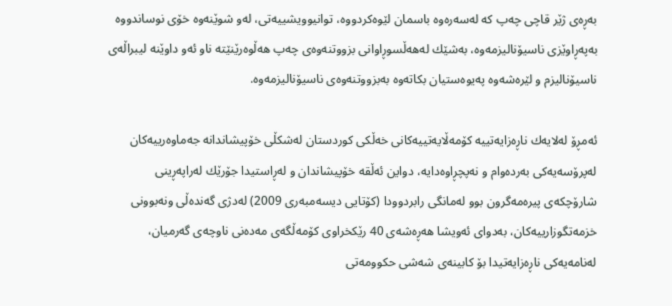به‌ڕه‌ی‌ ژێر قاچی چه‌پ كه‌ له‌سه‌ره‌وه‌ باسمان لێوه‌كردووه‌، توانیوویشییه‌تی، له‌و شوێنه‌وه‌ خۆی نوساندووه‌ به‌په‌ڕاوێزی ناسیۆنالیزمه‌وه‌، به‌شێك له‌هه‌ڵسوڕاوانی بزووتنه‌وه‌ی چه‌پ هه‌ڵوه‌رێنێته‌ ناو ئه‌و داوێنه‌ لیبراڵه‌ی ناسیۆنالیزم و لێره‌شه‌وه‌ په‌یوه‌ستیان بكاته‌وه‌ به‌بزووتنه‌وه‌ی ناسیۆنالیزمه‌وه‌.

ئه‌مڕۆ له‌لایه‌ك ناڕه‌زایه‌تییه‌ كۆمه‌ڵایه‌تییه‌كانی خه‌ڵكی كوردستان له‌شكڵی خۆپیشاندانه‌ جه‌ماوه‌رییه‌كان له‌پرۆسه‌یه‌كی به‌رده‌وام و نه‌پچڕاوه‌دایه‌، دواین ئه‌ڵقه‌ خۆپیشاندان و له‌ڕاستیدا جۆرێك له‌راپه‌ڕینی شارۆچكه‌ی پیره‌مه‌گرون بوو له‌مانگی رابردوودا (كۆتایی دیسه‌مبه‌ری 2009) له‌دژی گه‌نده‌ڵی ونه‌بوونی خزمه‌تگوزارییه‌كان، به‌دوای ئه‌ویشا هه‌ڕه‌شه‌ی 40 رێكخراوی كۆمه‌ڵگه‌ی مه‌ده‌نی ناوچه‌ی گه‌رمیان، له‌نامه‌یه‌كی ناڕه‌زایه‌تیدا بۆ كابینه‌ی شه‌شی حكوومه‌تی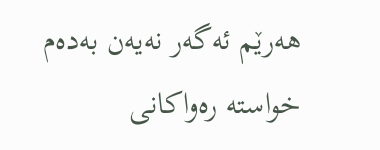هه‌رێم ئه‌گه‌ر نه‌یه‌ن به‌ده‌م خواسته‌ ره‌واكانی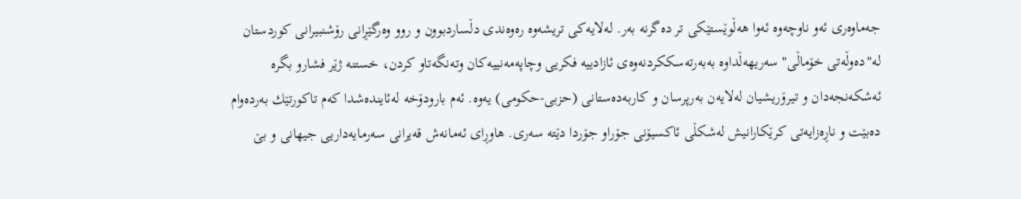جه‌ماوه‌ری ئه‌و ناوچه‌وه‌ ئه‌وا هه‌ڵوێستێكی تر ده‌گرنه‌ به‌ر. له‌لایه‌كی تریشه‌وه‌ ره‌وه‌ندی دڵساردبوون و روو وه‌رگێڕانی رۆشنبیرانی كوردستان له‌"ده‌وڵه‌تی خۆماڵی" سه‌ریهه‌ڵداوه‌ به‌به‌رته‌سككردنه‌وه‌ی ئازادییه‌ فكریی وچاپه‌مه‌نییه‌كان وته‌نگه‌تاو كردن، خستنه‌ ژێر فشارو بگره‌ ئه‌شكه‌نجه‌دان و تیرۆریشیان له‌لایه‌ن به‌رپرسان و كاربه‌ده‌ستانی (حزبی-حكومی) یه‌وه‌. ئه‌م بارودۆخه‌ له‌ئاینده‌شدا كه‌م تاكورتێك به‌‌رده‌وام ده‌بێت و ناڕه‌زایه‌تی كرێكارانیش له‌شكڵی ئاكسیۆنی جۆراو جۆردا دێته‌ سه‌ری. هاوڕای ئه‌مانه‌ش قه‌یرانی سه‌رمایه‌داریی جیهانی و بێ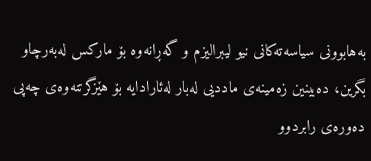به‌هابوونی سیاسه‌ته‌كانی نیو لیبرالیزم و گه‌ڕانه‌وه‌ بۆ ماركس له‌به‌رچاو بگرین، ده‌بینین زه‌مینه‌ی ماددیی له‌بار له‌ئارادایه‌ بۆ هێزگرتنه‌وه‌ی چه‌پی ده‌وره‌ی رابردوو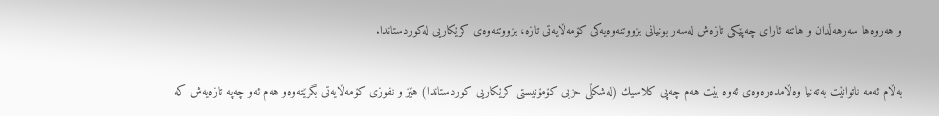و هه‌روه‌ها سه‌رهه‌ڵدان و هاتنه‌ ئارای چه‌پێكی تازه‌ش له‌سه‌ر بونیانی بزووتنه‌وه‌یه‌كی كۆمه‌ڵایه‌تی تازه‌، بزووتنه‌وه‌ی كرێكاریی له‌كوردستاندا.

به‌ڵام ئه‌مه‌ ناتوانێت به‌ته‌نیا وه‌ڵامده‌ره‌وه‌ی ئه‌وه‌ بێت هه‌م چه‌پی كلاسیك (له‌شكڵی حزبی كۆمۆنیستی كرێكاریی كوردستاندا) هێز و نفوزی كۆمه‌ڵایه‌تی بگرێته‌وه‌و هه‌م ئه‌و چه‌په‌ تازه‌یه‌ش كه‌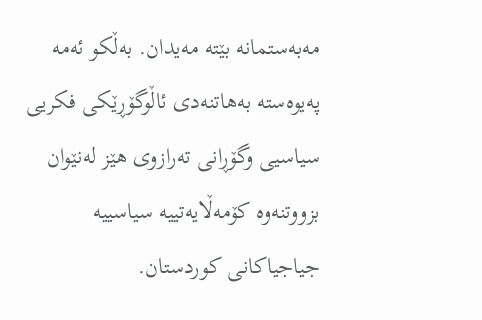مه‌به‌ستمانه‌ بێته‌ مه‌یدان. به‌ڵكو ئه‌مه‌ په‌یوه‌سته‌ به‌هاتنه‌دی ئاڵوگۆڕێكی فكریی سیاسیی وگۆڕانی ته‌رازوی هێز له‌نێوان بزووتنه‌وه‌ كۆمه‌ڵایه‌تییه‌ سیاسییه‌‌ جیاجیاكانی كوردستان.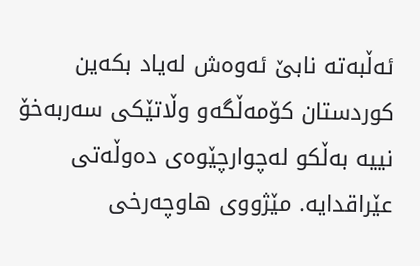ئه‌ڵبه‌ته‌ نابێ ئه‌وه‌ش له‌یاد بكه‌ین كوردستان كۆمه‌ڵگه‌و وڵاتێكی سه‌ربه‌خۆ نییه‌ به‌ڵكو له‌چوارچێوه‌ی ده‌وڵه‌تی عێراقدایه‌. مێژووی هاوچه‌رخی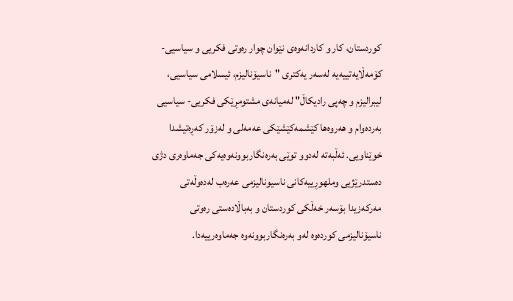كوردستان، كار و كاردانه‌وه‌ی نێوان چوار ره‌وتی فكریی و سیاسیی- كۆمه‌ڵایه‌تییه‌یه‌ له‌سه‌ر یه‌كتری "ناسیۆنالیزم، ئیسلامی سیاسیی، لیبرالیزم و چه‌پی رادیكاڵ" له‌میانه‌ی مشتومڕێكی فكریی- سیاسیی به‌رده‌وام و هه‌روه‌ها كێشمه‌كێشێكی عه‌مه‌لی و له‌زۆر كه‌ڕه‌تیشدا خوێناویی. ئه‌ڵبه‌ته‌ له‌دوو توێی به‌ره‌نگاربوونه‌وه‌یه‌كی جه‌ماوه‌ری دژی ده‌ستدرێژیی وملهوڕییه‌كانی ناسیونالیزمی عه‌ره‌ب له‌ده‌وڵه‌تی مه‌ركه‌زیدا بۆسه‌ر خه‌ڵكی كوردستان و به‌باڵاده‌ستی ره‌وتی ناسیۆنالیزمی كورده‌وه‌ له‌و به‌ره‌نگاربوونه‌وه‌ جه‌ماوه‌رییه‌دا.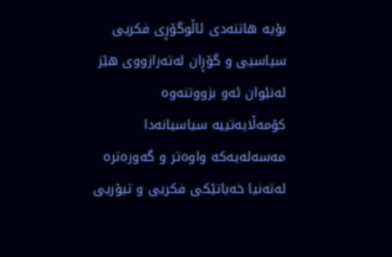بۆیه‌ هاتنه‌دی ئاڵوگۆڕی فكریی سیاسیی و گۆڕان له‌ته‌رازووی هێز له‌نێوان ئه‌و بزووتنه‌وه‌ كۆمه‌ڵایه‌تییه‌ سیاسیانه‌دا‌‌ مه‌سه‌له‌یه‌كه‌ واوه‌تر و گه‌وره‌تره‌ له‌ته‌نیا خه‌باتێكی فكریی و تیۆریی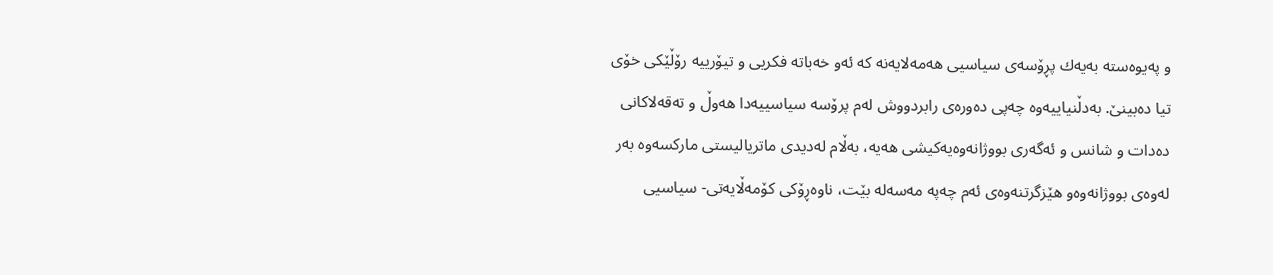و په‌یوه‌سته‌ به‌یه‌ك پڕۆسه‌ی سیاسیی هه‌مه‌لایه‌نه‌ كه‌ ئه‌و خه‌باته‌ فكریی و تیۆرییه‌ رۆڵێكی خۆی تیا ده‌بینێ. به‌دڵنیاییه‌وه‌ چه‌پی ده‌وره‌ی رابردووش له‌م پرۆسه‌ سیاسییه‌دا هه‌وڵ و ته‌قه‌لاكانی ده‌دات و شانس و ئه‌گه‌ری بووژانه‌وه‌یه‌كیشی هه‌یه‌، به‌ڵام له‌دیدی ماتریالیستی ماركسه‌وه‌ به‌ر له‌وه‌ی بووژانه‌وه‌و هێزگرتنه‌وه‌ی ئه‌م چه‌په‌ مه‌سه‌له‌ بێت، ناوه‌ڕۆكی كۆمه‌ڵایه‌تی- سیاسیی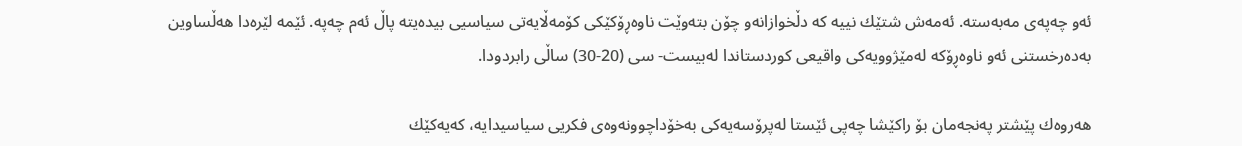ئه‌و چه‌په‌ی مه‌به‌سته‌. ئه‌مه‌ش شتێك نییه‌ كه‌ دڵخوازانه‌و چۆن بته‌وێت‌ ناوه‌ڕۆكێكی كۆمه‌ڵایه‌تی سیاسیی بیده‌یته‌ پاڵ ئه‌م چه‌په‌. ئێمه‌ لێره‌دا هه‌ڵساوین به‌ده‌رخستنی ئه‌و ناوه‌ڕۆكه‌ له‌مێژوویه‌كی واقیعی كوردستاندا له‌بیست- سی (20-30) ساڵی رابردودا.

هه‌روه‌ك پێشتر په‌نجه‌مان بۆ راكێشا چه‌پی ئێستا له‌پرۆسه‌یه‌كی به‌خۆداچوونه‌وه‌ی فكریی سیاسیدایه‌، كه‌یه‌كێك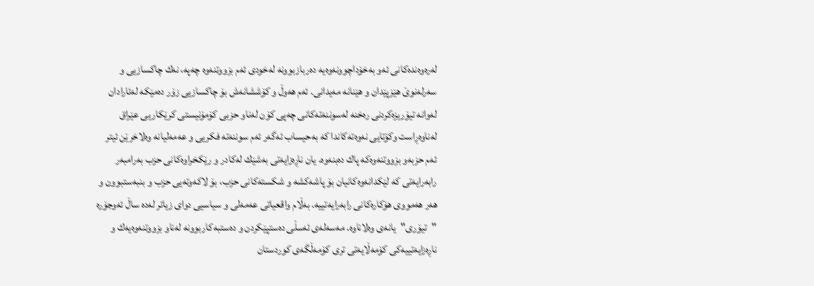له‌ره‌وه‌نده‌كانی ئه‌و به‌خۆداچوونه‌وه‌یه‌ ده‌ربازبوونه‌ له‌خودی ئه‌م بزووتنه‌وه‌ چه‌په‌، نه‌ك چاكسازیی و سه‌رله‌نوێ هێزپێدان و هێنانه‌ مه‌یدانی. ئه‌م هه‌وڵ و كۆششانه‌ش بۆ چاكسازیی زۆر ده‌مێكه‌ له‌ئارادان له‌وانه‌ تیۆریزه‌كردنی ره‌خنه‌ له‌سوننه‌ته‌كانی چه‌پی كۆن له‌ناو حزبی كۆمۆنیستی كرێكاریی عێراق له‌ناوه‌ڕاست وكۆتایی نه‌وه‌ته‌كاندا كه‌ به‌حیساب ئه‌گه‌ر ئه‌م سوننه‌ته‌ فكریی و عه‌مه‌لیانه‌ وه‌لاخرێن ئیتر ئه‌م حزبه‌‌و بزووتنه‌وه‌كه‌ پاك ده‌بنه‌وه‌. یان ناڕه‌زایه‌تی به‌شێك له‌كادر و رێكخراوه‌كانی حزب به‌رامبه‌ر رابه‌رایه‌تی كه‌ لێكدانه‌وه‌كانیان بۆ پاشه‌كشه‌ و شكسته‌كانی حزب، بۆ لاكه‌وته‌یی حزب و بنبه‌ستبوون و هه‌ر هه‌مووی هۆكاره‌كانی رابه‌رایه‌تییه‌. به‌ڵام واقعیاتی عه‌مه‌لی و سیاسیی دوای زیاتر له‌ده‌ ساڵ ئه‌وجۆره‌ "تیۆری"یانه‌ی وه‌لاناوه‌. مه‌سه‌له‌ی ئه‌سڵی ده‌ستپێكردن و ده‌ستبه‌كاربوونه‌ له‌ناو بزووتنه‌وه‌یه‌ك و ناڕه‌زایه‌تییه‌كی كۆمه‌ڵایه‌تی تری كۆمه‌ڵگه‌ی كوردستان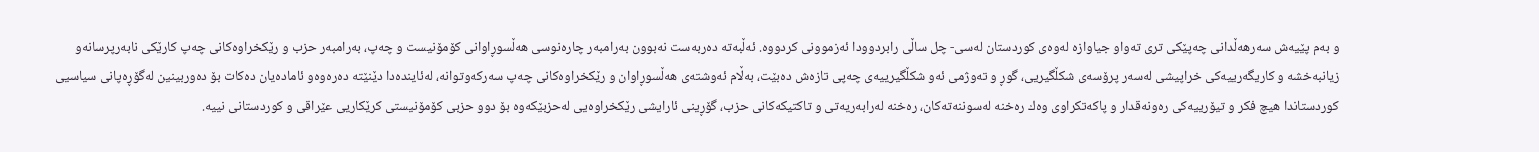و به‌م پێیه‌ش سه‌رهه‌ڵدانی چه‌پێكی تری ته‌واو جیاوازه‌ له‌وه‌ی كوردستان له‌سی- چل ساڵی رابردوودا ئه‌زموونی كردووه‌. ئه‌ڵبه‌ته‌ ده‌ربه‌ست نه‌بوون به‌رامبه‌ر چاره‌نوسی هه‌ڵسوڕاوانی كۆمۆنیست و چه‌پ، به‌رامبه‌ر حزب و رێكخراوه‌كانی چه‌پ كارێكی نابه‌رپرسانه‌و زیانبه‌خشه‌ و كاریگه‌رییه‌كی خراپیشی له‌سه‌ر پرۆسه‌ی شكڵگیریی، گوڕ و ته‌وژمی ئه‌و شكڵگیرییه‌ی چه‌پی تازه‌ش ده‌بێت، به‌ڵام ئه‌وشته‌ی هه‌ڵسوڕاوان و رێكخراوه‌كانی‌ چه‌پ سه‌ركه‌وتوانه‌، له‌ئاینده‌دا‌ دێنێته‌ ده‌ره‌وه‌و ئاماده‌یان ده‌كات بۆ ده‌وربینین له‌گۆڕه‌پانی سیاسیی كوردستاندا‌ هیچ فكر و تیۆرییه‌كی ره‌ونه‌قدار و پاكه‌تكراوی وه‌ك ره‌خنه‌ له‌سوننه‌ته‌كان‌، ره‌خنه‌ له‌رابه‌ریه‌تی و تاكتیكه‌كانی حزب، گۆڕینی ئارایشی رێكخراوه‌یی له‌حزبێكه‌وه‌ بۆ دوو حزبی كۆمۆنیستی كرێكاریی عێراقی و كوردستانی نییه‌.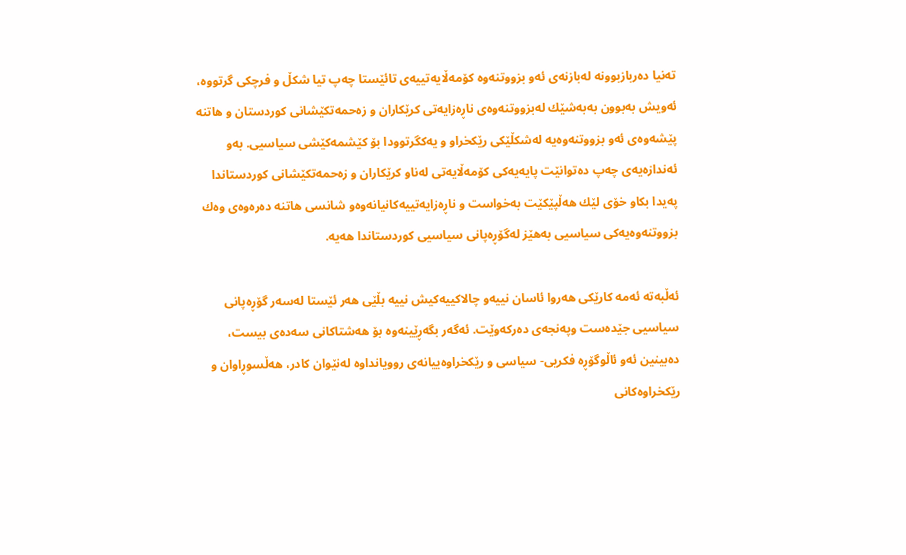ته‌نیا ده‌ربازبوونه‌ له‌بازنه‌ی ئه‌و بزووتنه‌وه‌ كۆمه‌ڵایه‌تییه‌ی تائێستا چه‌پ تیا شكڵ و فرچكی گرتووه‌، ئه‌ویش به‌بوون به‌به‌شێك له‌بزووتنه‌وه‌ی ناڕه‌زایه‌تی كرێكاران و زه‌حمه‌تكێشانی كوردستان و هاتنه‌ پێشه‌وه‌ی ئه‌و بزووتنه‌وه‌یه‌ له‌شكڵێكی رێكخراو و یه‌كگرتوودا بۆ كێشمه‌كێشی سیاسیی. به‌و ئه‌ندازه‌یه‌ی چه‌پ ده‌توانێت پایه‌یه‌كی كۆمه‌ڵایه‌تی له‌ناو كرێكاران و زه‌حمه‌تكێشانی كوردستاندا په‌یدا بكاو خۆی لێك هه‌ڵپێكێت به‌خواست و ناڕه‌زایه‌تییه‌كانیانه‌وه‌و شانسی هاتنه‌ ده‌ره‌وه‌ی وه‌ك بزووتنه‌وه‌یه‌كی سیاسیی به‌هێز له‌گۆڕه‌پانی سیاسیی كوردستاندا هه‌یه‌.

ئه‌ڵبه‌ته‌ ئه‌مه‌ كارێكی هه‌روا ئاسان نییه‌و چالاكییه‌كیش نییه‌ بڵێی هه‌ر ئێستا له‌سه‌ر گۆڕه‌پانی سیاسیی جێده‌ست وپه‌نجه‌ی ده‌ركه‌وێت. ئه‌گه‌ر بگه‌ڕێینه‌وه‌ بۆ هه‌شتاكانی سه‌ده‌ی بیست، ده‌بینین ئه‌و ئاڵوگۆڕه‌ فكریی- سیاسی و رێكخراوه‌ییانه‌ی روویانداوه‌ له‌نێوان كادر، هه‌ڵسوڕاوان و رێكخراوه‌كانی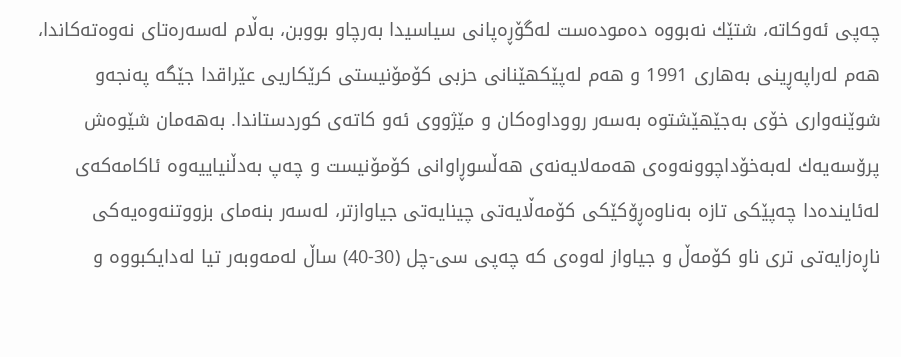چه‌پی ئه‌وكاته‌، شتێك نه‌بووه‌ ده‌موده‌ست له‌گۆڕه‌پانی سیاسیدا به‌رچاو بووبن، به‌ڵام له‌سه‌ره‌تای نه‌وه‌ته‌كاندا، هه‌م له‌راپه‌ڕینی به‌هاری 1991 و هه‌م له‌پێكهێنانی حزبی كۆمۆنیستی كرێكاریی عێراقدا جێگه‌ په‌نجه‌و شوێنه‌واری خۆی به‌جێهێشتوه‌ به‌سه‌ر رووداوه‌كان و مێژووی ئه‌و كاته‌ی كوردستاندا. به‌هه‌مان شێوه‌ش پرۆسه‌یه‌ك له‌به‌خۆداچوونه‌وه‌ی هه‌مه‌لایه‌نه‌ی هه‌ڵسوڕاوانی كۆمۆنیست و چه‌پ به‌دڵنیاییه‌وه‌ ئاكامه‌كه‌ی له‌ئاینده‌دا چه‌پێكی تازه‌ به‌ناوه‌ڕۆكێكی كۆمه‌ڵایه‌تی چینایه‌تی جیاوازتر، له‌سه‌ر بنه‌مای بزووتنه‌وه‌یه‌كی ناڕه‌زایه‌تی تری ناو كۆمه‌ڵ‌ و جیاواز له‌وه‌ی كه‌ چه‌پی سی-چل (30-40) ساڵ له‌مه‌وبه‌ر تیا له‌دایكبووه‌ و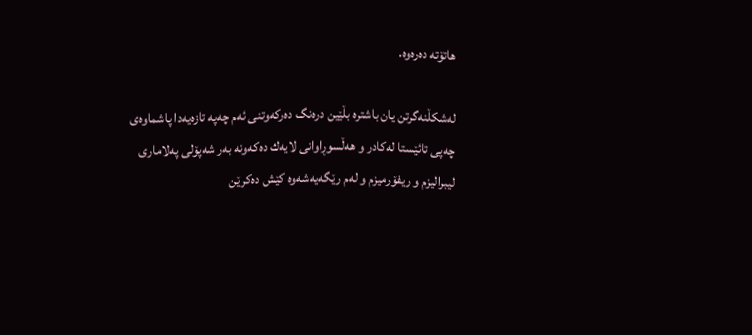هاتۆته‌ ده‌ره‌وه‌.

له‌شكڵنه‌گرتن یان باشتره‌ بڵێین دره‌نگ ده‌ركه‌وتنی ئه‌م چه‌په‌ تازه‌یه‌دا پاشماوه‌ی چه‌پی تائێستا له‌كادر و هه‌ڵسوڕاوانی لایه‌ك ده‌كه‌ونه‌ به‌ر شه‌پۆلی په‌لاماری لیبرالیزم و ریفۆرمیزم و له‌م رێگه‌یه‌شه‌وه‌ كێش ده‌كرێن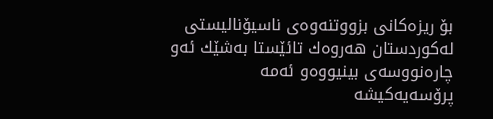بۆ ریزه‌كانی بزووتنه‌وه‌ی ناسیۆنالیستی له‌كوردستان هه‌روه‌ك تائێستا به‌شێك ئه‌و چاره‌نووسه‌ی بینیووه‌و ئه‌مه‌ پرۆسه‌یه‌كیشه‌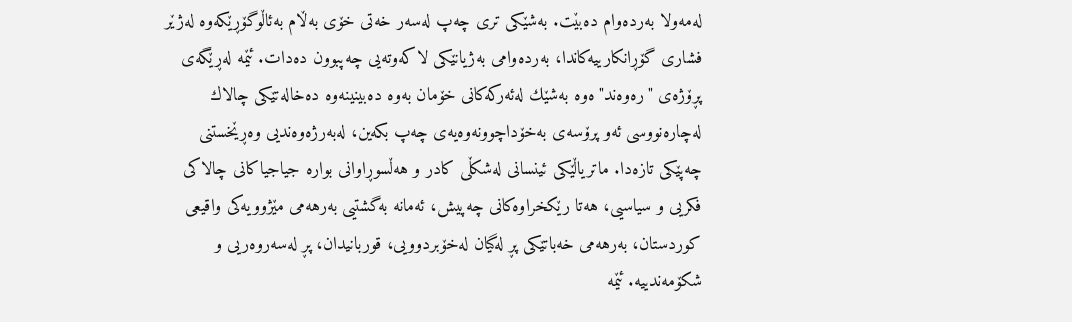له‌مه‌ولا به‌رده‌وام ده‌بێت. به‌شێكی تری چه‌پ له‌سه‌ر خه‌تی خۆی به‌ڵام به‌ئاڵوگۆڕێكه‌وه‌ له‌ژێر فشاری گۆڕانكارییه‌كاندا، به‌رده‌وامی به‌ژیانێكی لاكه‌وته‌یی چه‌پبوون ده‌دات. ئێمه‌ له‌ڕێگه‌ی پڕۆژه‌ی "ره‌وه‌ند"ه‌وه‌ به‌شێك له‌ئه‌ركه‌كانی خۆمان به‌وه‌ ده‌بینینه‌وه‌ ده‌خاله‌تێكی چالاك له‌چاره‌نووسی ئه‌و پرۆسه‌ی به‌خۆداچوونه‌وه‌یه‌ی چه‌پ بكه‌ین، له‌به‌رژه‌وه‌ندیی وه‌ڕێخستنی چه‌پێكی تازه‌دا. ماتریاڵێكی ئینسانی له‌شكڵی كادر و هه‌ڵسوڕاوانی بواره‌ جیاجیاكانی چالاكی فكریی و سیاسیی، هه‌تا رێكخراوه‌كانی چه‌پیش، ئه‌مانه‌ به‌گشتیی به‌رهه‌می مێژوویه‌كی واقیعی كوردستان، به‌رهه‌می خه‌باتێكی پڕ له‌گیان له‌خۆبردوویی، قوربانیدان، پڕ له‌سه‌روه‌ریی و شكۆمه‌ندییه‌. ئێمه‌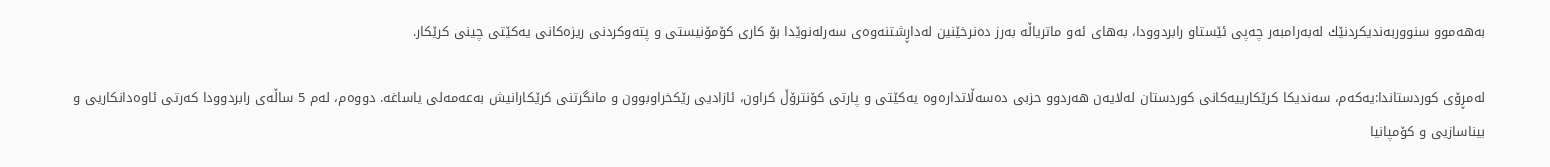به‌هه‌موو سنووربه‌ندیكردنێك له‌به‌رامبه‌ر چه‌پی ئێستاو رابردوودا، به‌های ئه‌و ماتریاڵه‌ به‌رز ده‌نرخێنین له‌داڕشتنه‌وه‌ی سه‌رله‌نوێدا بۆ كاری كۆمۆنیستی و پته‌وكردنی ریزه‌كانی یه‌كێتی چینی كرێكار.

له‌مڕۆی كوردستاندا:یه‌كه‌م، سه‌ندیكا كرێكارییه‌كانی كوردستان له‌لایه‌ن هه‌ردوو حزبی ده‌سه‌ڵاتداره‌وه‌ یه‌كێتی و پارتی كۆنترۆڵ كراون، ئازادیی رێكخراوبوون و مانگرتنی كرێكارانیش به‌عه‌مه‌لی یاساغه‌. دووه‌م، له‌م 5 ساڵه‌ی رابردوودا كه‌رتی ئاوه‌دانكاریی و بیناسازیی و كۆمپانیا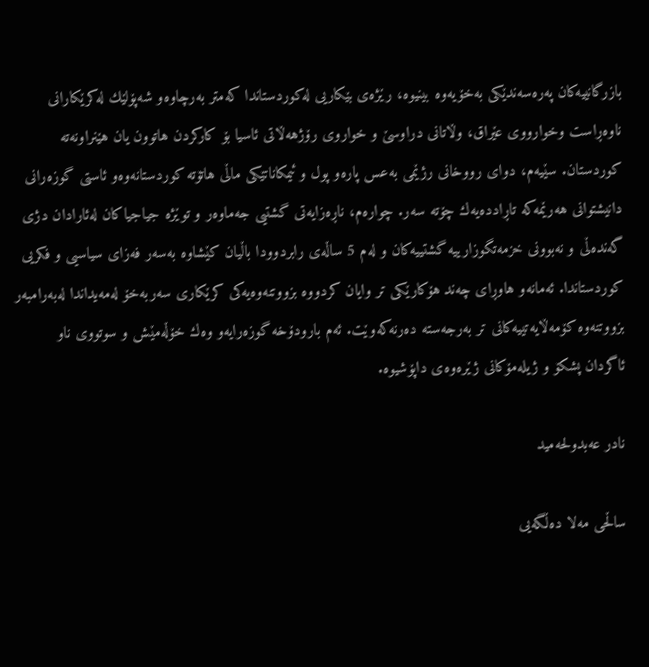بازرگانییه‌كان په‌ره‌سه‌ندێكی به‌خۆیه‌وه‌ بینیوه‌، رێژه‌ی بێكاریی له‌كوردستاندا كه‌متر به‌رچاوه‌و شه‌پۆلێك له‌كرێكارانی ناوه‌ڕاست وخوارووی عێراق، وڵاتانی دراوسێ و خواروی رۆژهه‌ڵاتی ئاسیا بۆ كاركردن هاتوون یان هێنراونه‌ته‌‌ كوردستان‌. سێیه‌م، دوای رووخانی رژێمی به‌عس پاره‌و پول و ئیمكاناتێكی ماڵی هاتۆته‌ كوردستانه‌وه‌و ئاستی گوزه‌رانی دانیشتوانی هه‌رێمه‌كه‌ تاڕادده‌یه‌ك چۆته‌ سه‌ر. چواره‌م، ناڕه‌زایه‌تی گشتیی جه‌ماوه‌ر و توێژه‌ جیاجیاكان له‌ئارادان دژی گه‌نده‌ڵی و نه‌بوونی خزمه‌تگوزارییه‌ گشتییه‌كان و له‌م 5 ساڵه‌ی رابردوودا باڵیان كێشاوه‌ به‌سه‌ر فه‌زای سیاسیی و فكریی كوردستاندا. ئه‌مانه‌و هاوڕای چه‌ند هۆكارێكی تر وایان كردووه‌ بزووتنه‌وه‌یه‌كی كرێكاری سه‌ربه‌خۆ له‌مه‌یداندا له‌به‌رامبه‌ر بزووتنه‌وه‌ كۆمه‌ڵایه‌تییه‌كانی تر به‌رجه‌سته‌ ده‌رنه‌كه‌وێت. ئه‌م بارودۆخه‌ گوزه‌رایه‌و وه‌ك خۆڵه‌مێش و سوتووی ناو ئاگردان پشكۆ و ژیله‌مۆكانی ژێره‌وه‌ی داپۆشیوه‌.

نادر عه‌بدولحه‌مید

ساڵحی مه‌لا ده‌ڵگه‌یی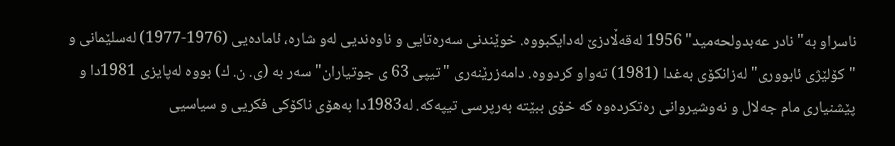ناسراو به‌" نادر عه‌بدولحه‌مید" 1956 له‌قه‌ڵادزێ له‌دایكبووه‌. خوێندنی سه‌ره‌تایی و ناوه‌ندیی له‌و ‌شاره‌، ئاماده‌یی (1976-1977) له‌سلێمانی و "كۆلێژی ئابووری" له‌زانكۆی به‌غدا (1981) ته‌واو كردووه‌. دامه‌زرێنه‌ری "تیپی 63 ی جوتیاران" سه‌ر به‌ (ی. ن. ك) بووه‌ له‌پایزی 1981دا و پێشنیاری مام جه‌لال و نه‌وشیروانی ره‌تكرده‌وه‌ كه‌ خۆی ببێته‌ به‌رپرسی تیپه‌كه‌. له‌1983دا به‌هۆی ناكۆكی فكریی و سیاسیی‌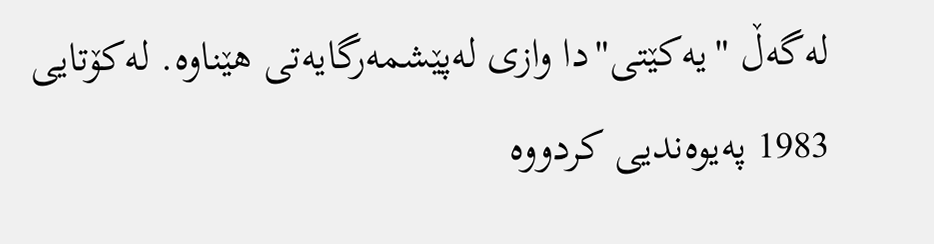له‌گه‌ڵ "یه‌كێتی"دا وازی له‌پێشمه‌رگایه‌تی هێناوه‌. له‌كۆتایی 1983 په‌یوه‌ندیی كردووه‌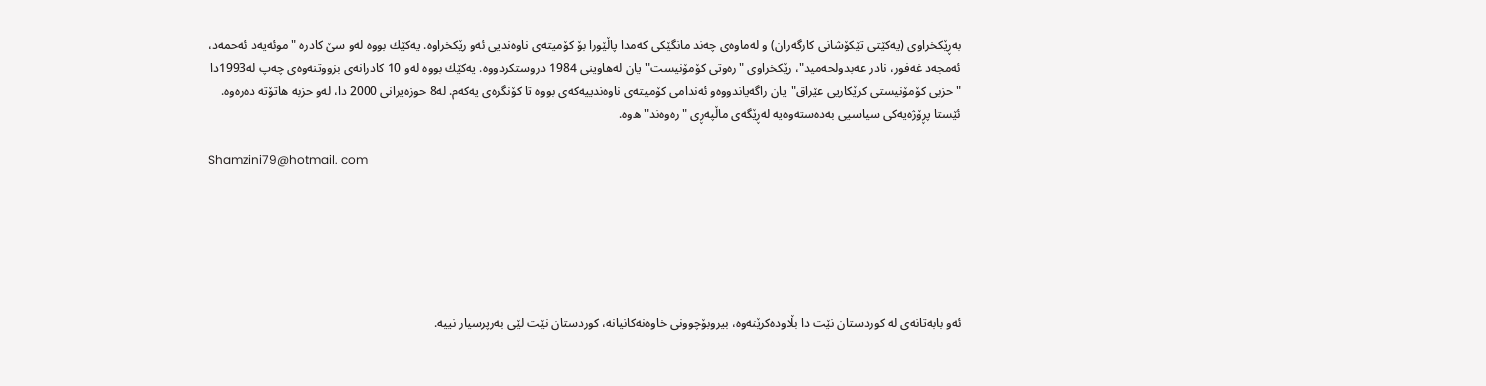به‌ڕێكخراوی (یه‌كێتی تێكۆشانی كارگه‌ران) و له‌ماوه‌ی چه‌ند مانگێكی كه‌مدا پاڵێورا بۆ كۆمیته‌ی ناوه‌ندیی ئه‌و رێكخراوه‌. یه‌كێك بووه‌ له‌و سێ كادره‌ "موئه‌یه‌د ئه‌حمه‌د، ئه‌مجه‌د غه‌فور، نادر عه‌بدولحه‌مید"، رێكخراوی "ره‌وتی كۆمۆنیست"یان له‌هاوینی 1984 دروستكردووه‌. یه‌كێك بووه‌ له‌و 10 كادرانه‌ی بزووتنه‌وه‌ی چه‌پ له‌1993دا "حزبی كۆمۆنیستی كرێكاریی عێراق"یان راگه‌یاندووه‌و ئه‌ندامی كۆمیته‌ی ناوه‌ندییه‌كه‌ی بووه‌ تا كۆنگره‌ی یه‌كه‌م. له‌8 حوزه‌یرانی 2000 دا، له‌و حزبه‌ هاتۆته‌ ده‌ره‌وه‌. ئێستا پڕۆژه‌یه‌كی سیاسیی به‌ده‌سته‌وه‌یه‌ له‌ڕێگه‌ی ماڵپه‌ڕی "ره‌وه‌ند"ه‌وه‌.

Shamzini79@hotmail. com






ئه‌و بابه‌تانه‌ی له‌ کوردستان نێت دا بڵاوده‌کرێنه‌وه‌، بیروبۆچوونی خاوه‌نه‌کانیانه‌، کوردستان نێت لێی به‌رپرسیار نییه‌.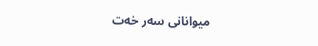میوانانی سەر خەت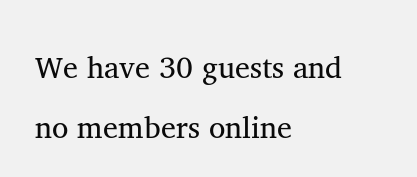We have 30 guests and no members online